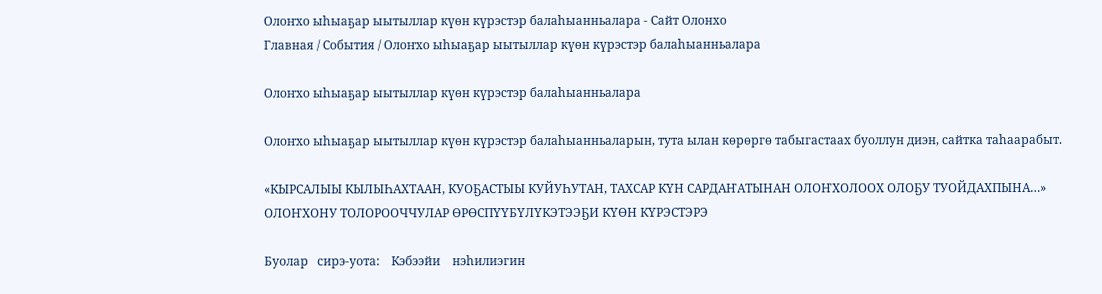Олоҥхо ыһыаҕар ыытыллар күөн күрэстэр балаһыанньалара - Сайт Олонхо
Главная / События / Олоҥхо ыһыаҕар ыытыллар күөн күрэстэр балаһыанньалара

Олоҥхо ыһыаҕар ыытыллар күөн күрэстэр балаһыанньалара

Олоҥхо ыһыаҕар ыытыллар күөн күрэстэр балаһыанньаларын, тута ылан көрөргө табыгастаах буоллун диэн, сайтка таһаарабыт.

«КЫРСАЛЫЫ КЫЛЫҺАХТААН, КУОҔАСТЫЫ КУЙУҺУТАН, ТАХСАР КҮН САРДАҤАТЫНАН ОЛОҤХОЛООХ ОЛОҔУ ТУОЙДАХПЫНА…» ОЛОҤХОНУ ТОЛОРООЧЧУЛАР ӨРӨСПҮҮБҮЛҮКЭТЭЭҔИ КҮӨН КҮРЭСТЭРЭ

Буолар   сирэ-уота:    Кэбээйи    нэһилиэгин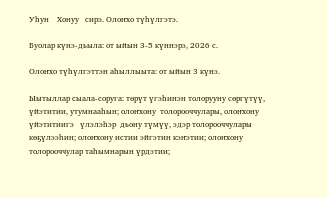Уһун    Хонуу   сирэ. Олоҥхо түһүлгэтэ.

Буолар күнэ-дьыла: от ыйын 3-5 күннэрэ, 2026 с.

Олоҥхо түһүлгэттэн аһыллыыта: от ыйын 3 күнэ.

Ыытыллар сыала-соруга: төрүт үгэһинэн толорууну сөргүтүү, үйэтитии, утумнааһын; олоҥхону  толорооччулары, олоҥхону  үйэтитиигэ   үлэлэһэр  дьону түмүү, эдэр толорооччулары көҕүлээһин; олоҥхону истии эйгэтин кэҥэтии; олоҥхону толорооччулар таһымнарын үрдэтии;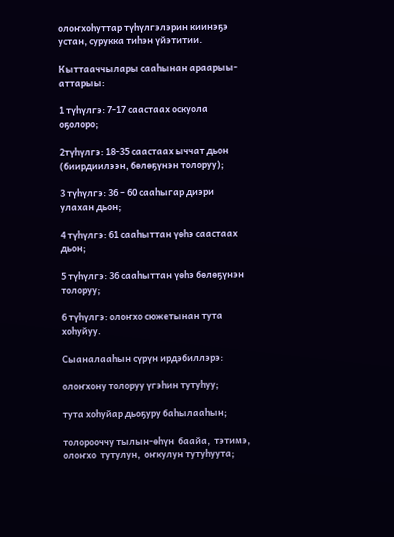олоҥхоһуттар түһүлгэлэрин киинэҕэ устан, сурукка тиһэн үйэтитии.

Кыттааччылары сааһынан араарыы-аттарыы:

1 түһүлгэ: 7-17 саастаах оскуола оҕолоро;

2түһүлгэ: 18-35 саастаах ыччат дьон (биирдиилээн, бөлөҕүнэн толоруу);

3 түһүлгэ: 36 – 60 сааһыгар диэри улахан дьон;

4 түһүлгэ: 61 сааһыттан үөһэ саастаах дьон;

5 түһүлгэ: 36 сааһыттан үөһэ бөлөҕүнэн толоруу;

6 түһүлгэ: олоҥхо сюжетынан тута хоһуйуу.

Сыаналааһын сүрүн ирдэбиллэрэ:

олоҥхону толоруу үгэһин тутуһуу;

тута хоһуйар дьоҕуру баһылааһын;

толорооччу тылын-өһүн  баайа,  тэтимэ,   олоҥхо  тутулун,  оҥкулун тутуһуута;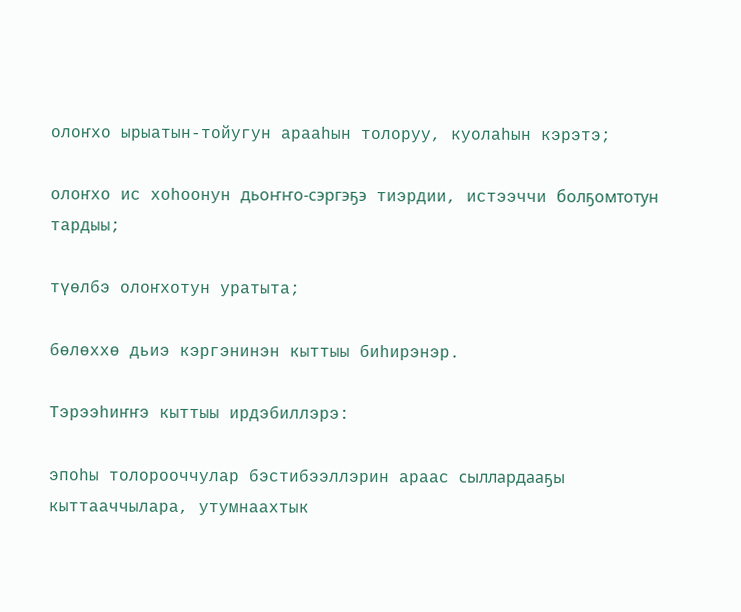олоҥхо ырыатын-тойугун арааһын толоруу, куолаһын кэрэтэ;

олоҥхо ис хоһоонун дьоҥҥо-сэргэҕэ тиэрдии, истээччи болҕомтотун тардыы;

түөлбэ олоҥхотун уратыта;

бөлөххө дьиэ кэргэнинэн кыттыы биһирэнэр.

Тэрээһиҥҥэ кыттыы ирдэбиллэрэ:

эпоһы толорооччулар бэстибээллэрин араас сыллардааҕы кыттааччылара, утумнаахтык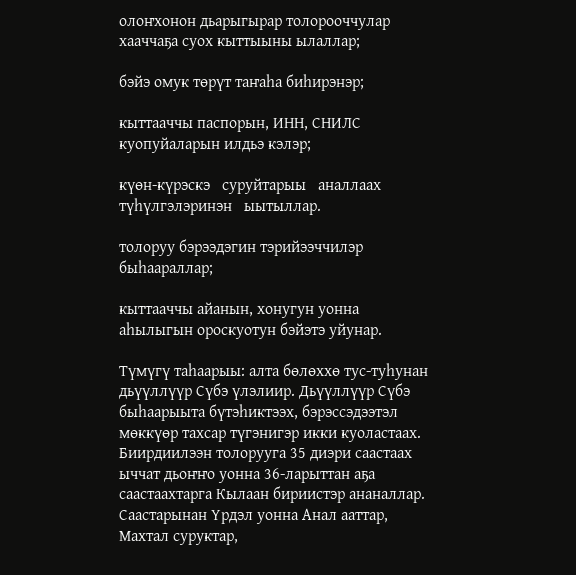олоҥхонон дьарыгырар толорооччулар хааччаҕа суох кыттыыны ылаллар;

бэйэ омук төрүт таҥаһа биһирэнэр;

кыттааччы паспорын, ИНН, СНИЛС куопуйаларын илдьэ кэлэр;

күөн-күрэскэ   суруйтарыы   аналлаах   түһүлгэлэринэн   ыытыллар.

толоруу бэрээдэгин тэрийээччилэр быһаараллар;

кыттааччы айанын, хонугун уонна аһылыгын ороскуотун бэйэтэ уйунар.

Түмүгү таһаарыы: алта бөлөххө тус-туһунан дьүүллүүр Сүбэ үлэлиир. Дьүүллүүр Сүбэ быһаарыыта бүтэһиктээх, бэрэссэдээтэл мөккүөр тахсар түгэнигэр икки куоластаах. Биирдиилээн толорууга 35 диэри саастаах ыччат дьоҥҥо уонна 36-ларыттан аҕа саастаахтарга Кылаан бириистэр ананаллар. Саастарынан Үрдэл уонна Анал ааттар, Махтал суруктар,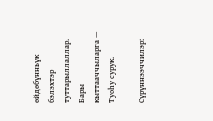өйдөбүнньүк бэлэхтэр туттарыллаллар. Бары кыттааччыларга — Туоһу сурук.

Сүрүннээччилэр: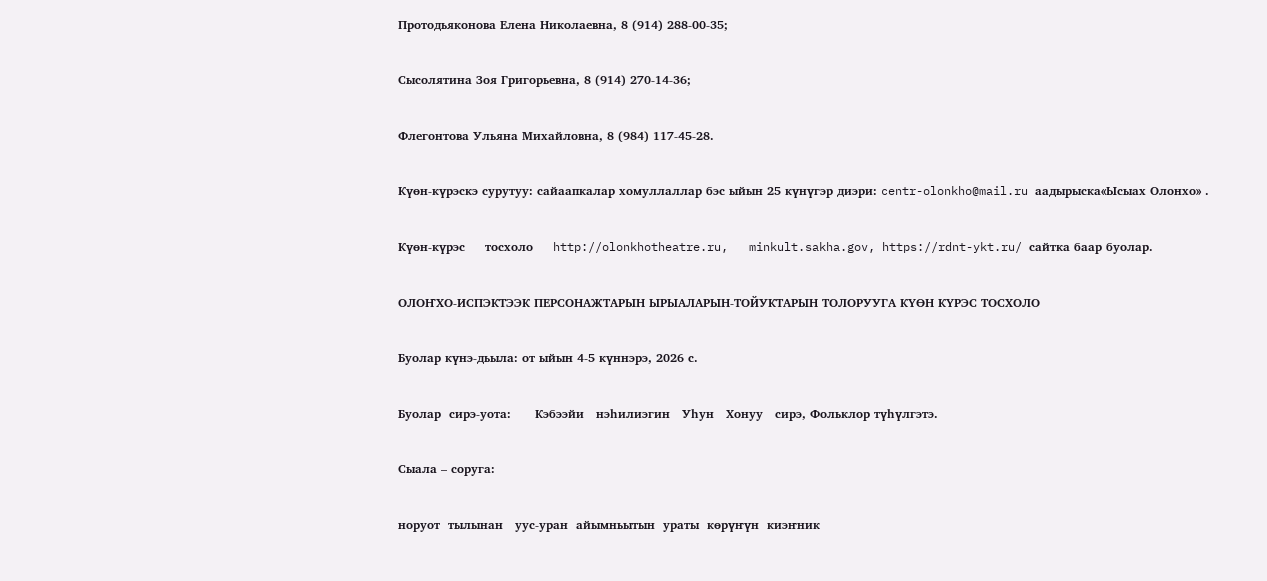Протодьяконова Елена Николаевна, 8 (914) 288-00-35;

Сысолятина Зоя Григорьевна, 8 (914) 270-14-36;

Флегонтова Ульяна Михайловна, 8 (984) 117-45-28.

Күөн-күрэскэ сурутуу: сайаапкалар хомуллаллар бэс ыйын 25 күнүгэр диэри: centr-olonkho@mail.ru аадырыска«Ысыах Олонхо» .

Күөн-күрэс     тосхоло     http://olonkhotheatre.ru,   minkult.sakha.gov, https://rdnt-ykt.ru/ сайтка баар буолар.

ОЛОҤХО-ИСПЭКТЭЭК ПЕРСОНАЖТАРЫН ЫРЫАЛАРЫН-ТОЙУКТАРЫН ТОЛОРУУГА КҮӨН КҮРЭС ТОСХОЛО

Буолар күнэ-дьыла: от ыйын 4-5 күннэрэ, 2026 с.

Буолар  сирэ-уота:      Кэбээйи   нэһилиэгин   Уһун   Хонуу   сирэ, Фольклор түһүлгэтэ.

Сыала – соруга:

норуот  тылынан   уус-уран  айымньытын  ураты  көрүҥүн  киэҥник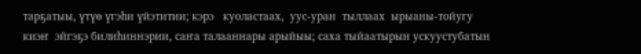тарҕатыы, үтүө үгэһи үйэтитии; кэрэ   куоластаах,  уус-уран  тыллаах  ырыаны-тойугу  киэҥ  эйгэҕэ билиһиннэрии, саҥа талааннары арыйыы; саха тыйаатырын ускуустубатын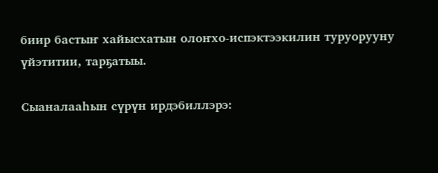биир бастыҥ хайысхатын олоҥхо-испэктээкилин туруорууну үйэтитии, тарҕатыы.

Сыаналааһын сүрүн ирдэбиллэрэ: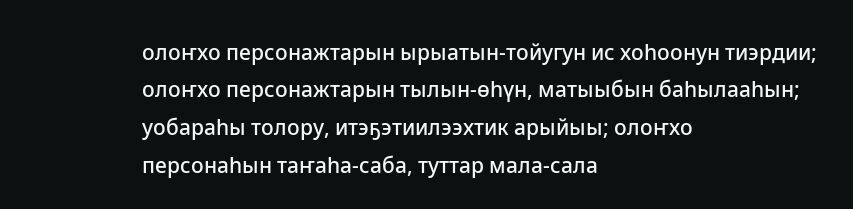олоҥхо персонажтарын ырыатын-тойугун ис хоһоонун тиэрдии; олоҥхо персонажтарын тылын-өһүн, матыыбын баһылааһын; уобараһы толору, итэҕэтиилээхтик арыйыы; олоҥхо персонаһын таҥаһа-саба, туттар мала-сала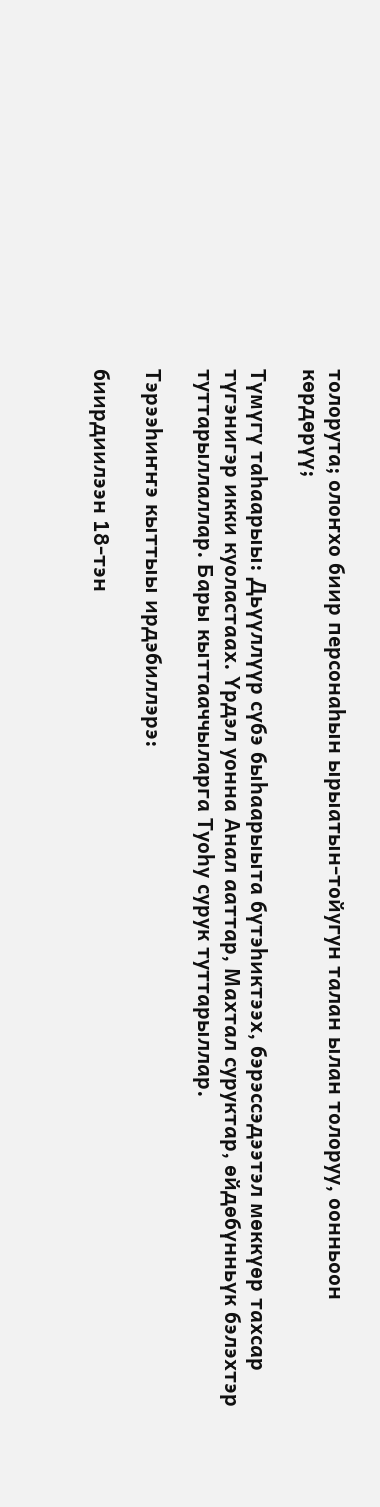толорута; олоҥхо биир персонаһын ырыатын-тойугун талан ылан толоруу, оонньоон көрдөрүү;

Түмүгү таһаарыы: Дьүүллүүр сүбэ быһаарыыта бүтэһиктээх, бэрэссэдээтэл мөккүөр тахсар түгэнигэр икки куоластаах. Үрдэл уонна Анал ааттар, Махтал суруктар, өйдөбүнньүк бэлэхтэр туттарыллаллар. Бары кыттааччыларга Туоһу сурук туттарыллар.

Тэрээһиҥҥэ кыттыы ирдэбиллэрэ:

биирдиилээн 18-тэн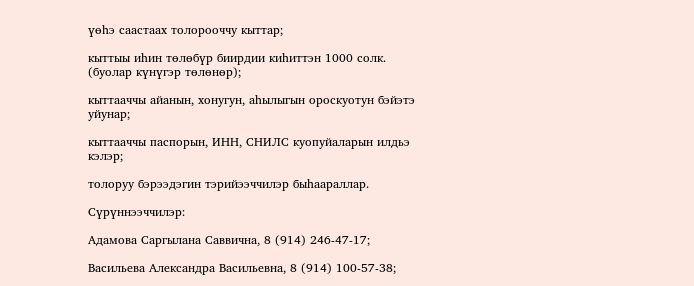үөһэ саастаах толорооччу кыттар;

кыттыы иһин төлөбүр биирдии киһиттэн 1000 солк. (буолар күнүгэр төлөнөр);

кыттааччы айанын, хонугун, аһылыгын ороскуотун бэйэтэ уйунар;

кыттааччы паспорын, ИНН, СНИЛС куопуйаларын илдьэ кэлэр;

толоруу бэрээдэгин тэрийээччилэр быһаараллар.

Сүрүннээччилэр:

Адамова Саргылана Саввична, 8 (914) 246-47-17;

Васильева Александра Васильевна, 8 (914) 100-57-38;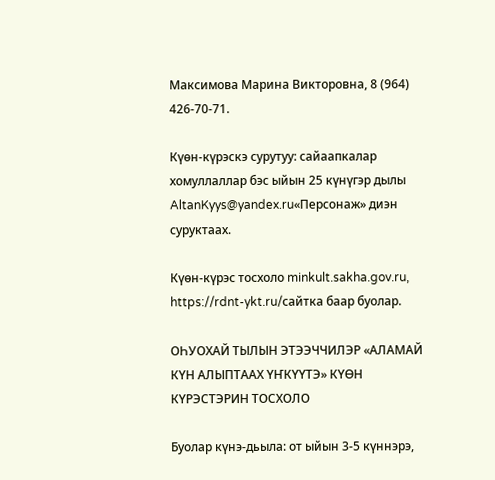Максимова Марина Викторовна, 8 (964) 426-70-71.

Күөн-күрэскэ сурутуу: сайаапкалар хомуллаллар бэс ыйын 25 күнүгэр дылы AltanKyys@yandex.ru«Персонаж» диэн суруктаах.

Күөн-күрэс тосхоло minkult.sakha.gov.ru, https://rdnt-ykt.ru/сайтка баар буолар.

ОҺУОХАЙ ТЫЛЫН ЭТЭЭЧЧИЛЭР «АЛАМАЙ КҮН АЛЫПТААХ ҮҤКҮҮТЭ» КҮӨН КҮРЭСТЭРИН ТОСХОЛО

Буолар күнэ-дьыла: от ыйын 3-5 күннэрэ,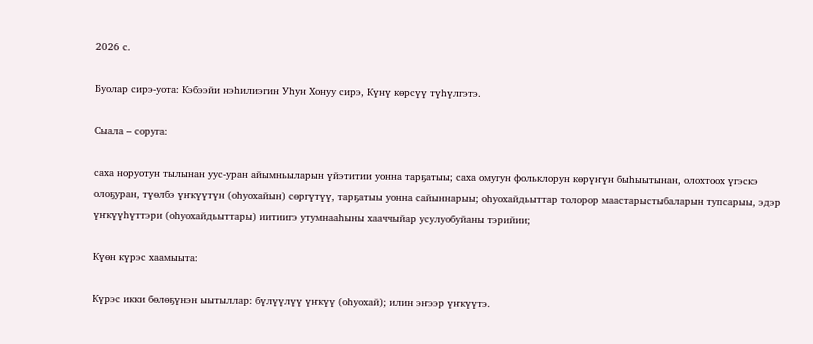2026 с.

Буолар сирэ-уота: Кэбээйи нэһилиэгин Уһун Хонуу сирэ, Күнү көрсүү түһүлгэтэ.

Сыала – соруга:

саха норуотун тылынан уус-уран айымньыларын үйэтитии уонна тарҕатыы; саха омугун фольклорун көрүҥүн быһыытынан, олохтоох үгэскэ олоҕуран, түөлбэ үҥкүүтүн (оһуохайын) сөргүтүү, тарҕатыы уонна сайыннарыы; оһуохайдьыттар толорор маастарыстыбаларын тупсарыы, эдэр үҥкүүһүттэри (оһуохайдьыттары) иитиигэ утумнааһыны хааччыйар усулуобуйаны тэрийии;

Күөн күрэс хаамыыта:

Күрэс икки бөлөҕүнэн ыытыллар: бүлүүлүү үҥкүү (оһуохай); илин эҥээр үҥкүүтэ.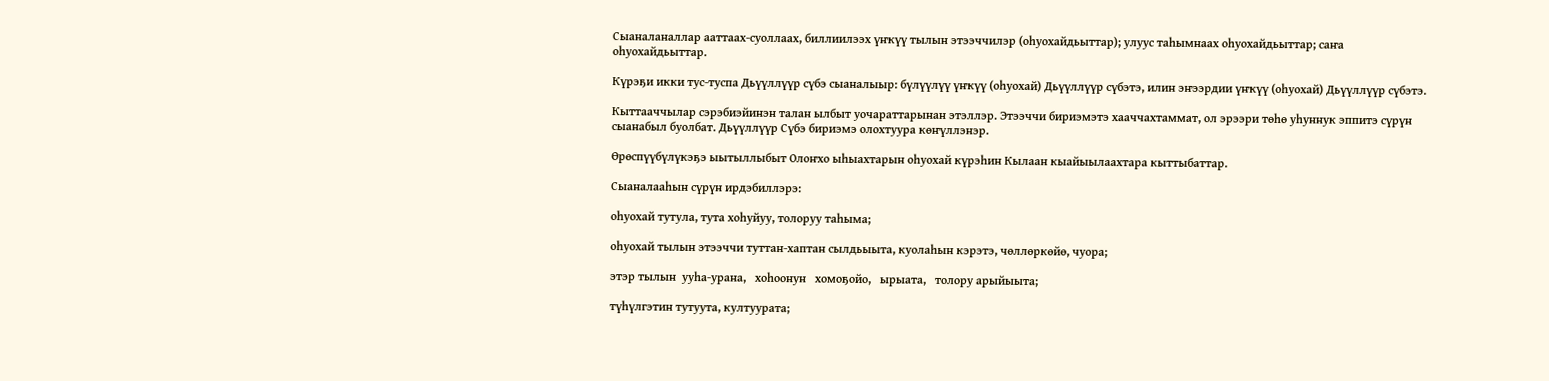Сыаналаналлар ааттаах-суоллаах, биллиилээх үҥкүү тылын этээччилэр (оһуохайдьыттар); улуус таһымнаах оһуохайдьыттар; саҥа оһуохайдьыттар.

Күрэҕи икки тус-туспа Дьүүллүүр сүбэ сыаналыыр: бүлүүлүү үҥкүү (оһуохай) Дьүүллүүр сүбэтэ, илин эҥээрдии үҥкүү (оһуохай) Дьүүллүүр сүбэтэ.

Кыттааччылар сэрэбиэйинэн талан ылбыт уочараттарынан этэллэр. Этээччи бириэмэтэ хааччахтаммат, ол эрээри төһө уһуннук эппитэ сүрүн сыанабыл буолбат. Дьүүллүүр Сүбэ бириэмэ олохтуура көҥүллэнэр.

Өрөспүүбүлүкэҕэ ыытыллыбыт Олоҥхо ыһыахтарын оһуохай күрэһин Кылаан кыайыылаахтара кыттыбаттар.

Сыаналааһын сүрүн ирдэбиллэрэ:

оһуохай тутула, тута хоһуйуу, толоруу таһыма;

оһуохай тылын этээччи туттан-хаптан сылдьыыта, куолаһын кэрэтэ, чөллөркөйө, чуора;

этэр тылын  ууһа-урана,   хоһоонун   хомоҕойо,   ырыата,   толору арыйыыта;

түһүлгэтин тутуута, култуурата;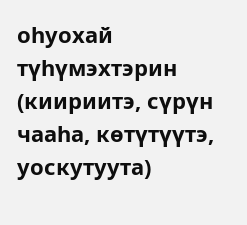оһуохай түһүмэхтэрин (киириитэ, сүрүн чааһа, көтүтүүтэ, уоскутуута)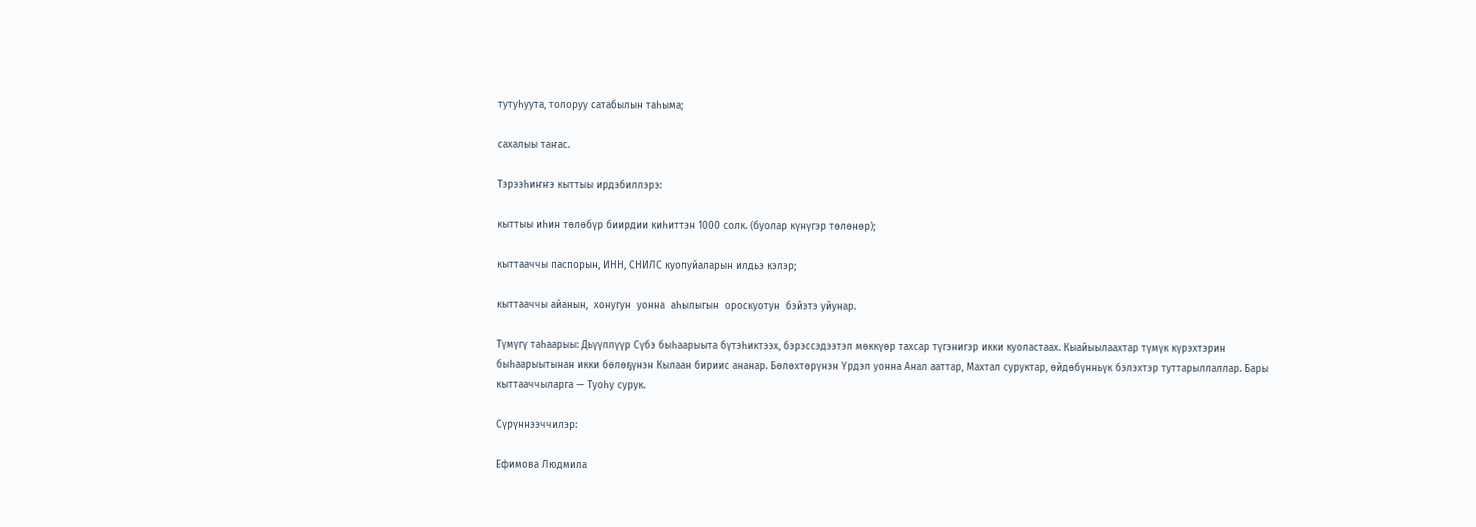тутуһуута, толоруу сатабылын таһыма;

сахалыы таҥас.

Тэрээһиҥҥэ кыттыы ирдэбиллэрэ:

кыттыы иһин төлөбүр биирдии киһиттэн 1000 солк. (буолар күнүгэр төлөнөр);

кыттааччы паспорын, ИНН, СНИЛС куопуйаларын илдьэ кэлэр;

кыттааччы айанын,  хонугун  уонна  аһылыгын  ороскуотун  бэйэтэ уйунар.

Түмүгү таһаарыы: Дьүүллүүр Сүбэ быһаарыыта бүтэһиктээх, бэрэссэдээтэл мөккүөр тахсар түгэнигэр икки куоластаах. Кыайыылаахтар түмүк күрэхтэрин быһаарыытынан икки бөлөҕүнэн Кылаан бириис ананар. Бөлөхтөрүнэн Үрдэл уонна Анал ааттар, Махтал суруктар, өйдөбүнньүк бэлэхтэр туттарыллаллар. Бары кыттааччыларга — Туоһу сурук.

Сүрүннээччилэр:

Ефимова Людмила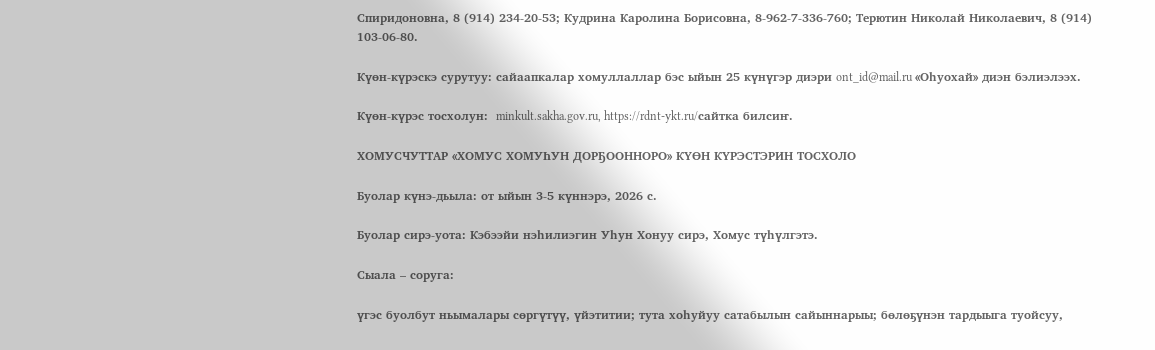Спиридоновна, 8 (914) 234-20-53; Кудрина Каролина Борисовна, 8-962-7-336-760; Терютин Николай Николаевич, 8 (914) 103-06-80.

Күөн-күрэскэ сурутуу: сайаапкалар хомуллаллар бэс ыйын 25 күнүгэр диэри ont_id@mail.ru «Оһуохай» диэн бэлиэлээх.

Күөн-күрэс тосхолун:  minkult.sakha.gov.ru, https://rdnt-ykt.ru/сайтка билсиҥ.

ХОМУСЧУТТАР «ХОМУС ХОМУҺУН ДОРҔООННОРО» КҮӨН КҮРЭСТЭРИН ТОСХОЛО

Буолар күнэ-дьыла: от ыйын 3-5 күннэрэ, 2026 с.

Буолар сирэ-уота: Кэбээйи нэһилиэгин Уһун Хонуу сирэ, Хомус түһүлгэтэ.

Сыала – соруга:

үгэс буолбут ньымалары сөргүтүү, үйэтитии; тута хоһуйуу сатабылын сайыннарыы; бөлөҕүнэн тардыыга туойсуу,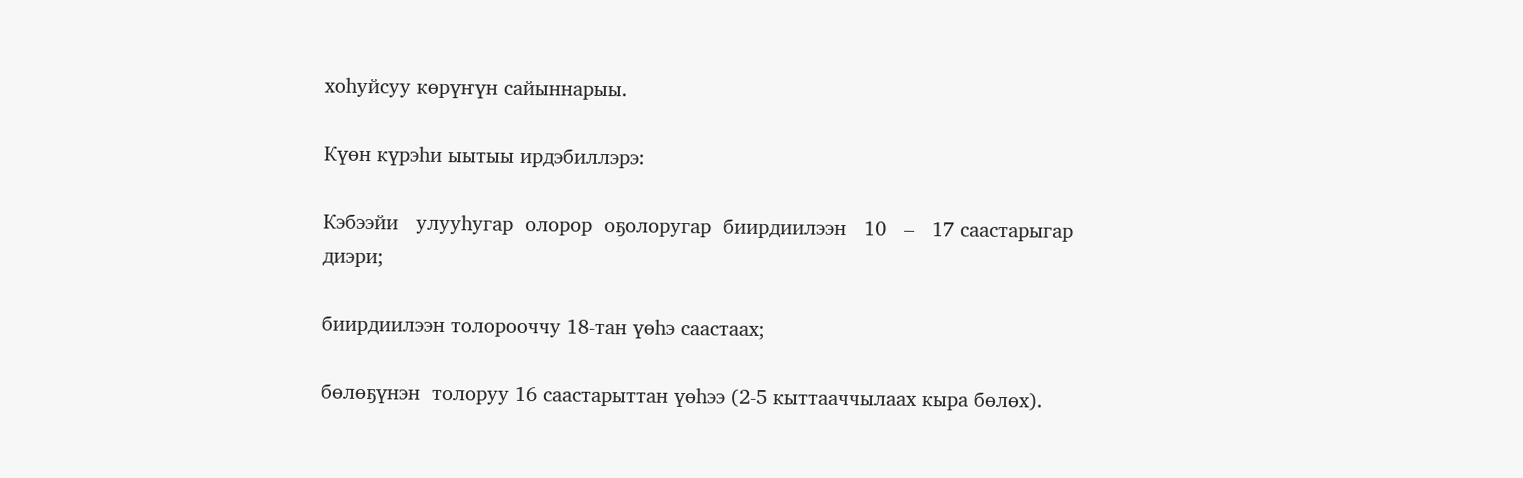хоһуйсуу көрүҥүн сайыннарыы.

Күөн күрэһи ыытыы ирдэбиллэрэ:

Кэбээйи   улууһугар  олорор  оҕолоругар  биирдиилээн   10   –   17 саастарыгар диэри;

биирдиилээн толорооччу 18-тан үөһэ саастаах;

бөлөҕүнэн  толоруу 16 саастарыттан үөһээ (2-5 кыттааччылаах кыра бөлөх).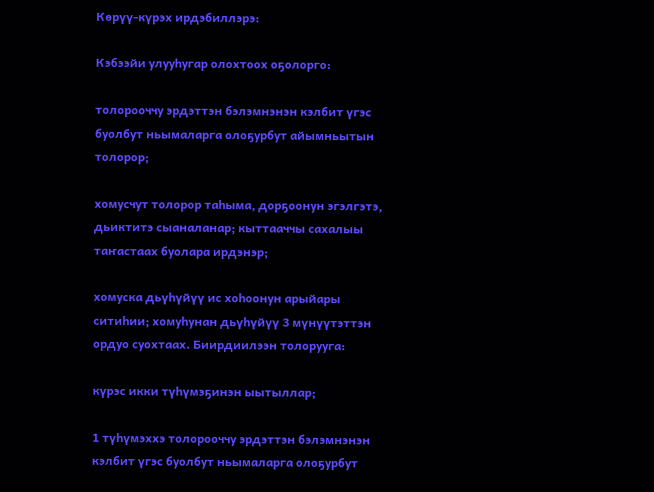Көрүү-күрэх ирдэбиллэрэ:

Кэбээйи улууһугар олохтоох оҕолорго:

толорооччу эрдэттэн бэлэмнэнэн кэлбит үгэс буолбут ньымаларга олоҕурбут айымньытын толорор;

хомусчут толорор таһыма, дорҕоонун эгэлгэтэ, дьиктитэ сыаналанар; кыттааччы сахалыы таҥастаах буолара ирдэнэр;

хомуска дьүһүйүү ис хоһоонун арыйары ситиһии; хомуһунан дьүһүйүү 3 мүнүүтэттэн ордуо суохтаах. Биирдиилээн толорууга:

күрэс икки түһүмэҕинэн ыытыллар;

1 түһүмэххэ толорооччу эрдэттэн бэлэмнэнэн кэлбит үгэс буолбут ньымаларга олоҕурбут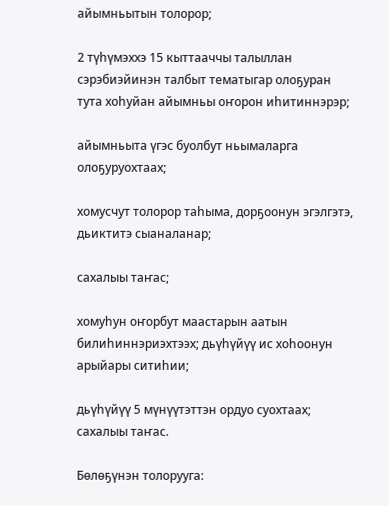айымньытын толорор;

2 түһүмэххэ 15 кыттааччы талыллан сэрэбиэйинэн талбыт тематыгар олоҕуран тута хоһуйан айымньы оҥорон иһитиннэрэр;

айымньыта үгэс буолбут ньымаларга олоҕуруохтаах;

хомусчут толорор таһыма, дорҕоонун эгэлгэтэ, дьиктитэ сыаналанар;

сахалыы таҥас;

хомуһун оҥорбут маастарын аатын билиһиннэриэхтээх; дьүһүйүү ис хоһоонун арыйары ситиһии;

дьүһүйүү 5 мүнүүтэттэн ордуо суохтаах; сахалыы таҥас.

Бөлөҕүнэн толорууга: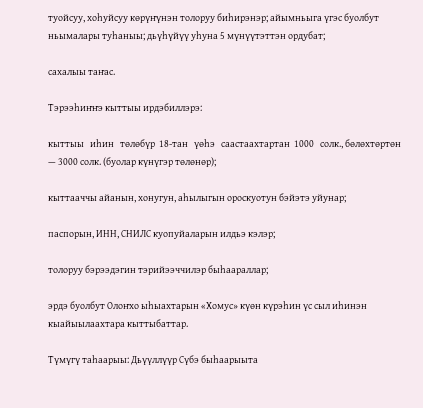туойсуу, хоһуйсуу көрүҥүнэн толоруу биһирэнэр; айымньыга үгэс буолбут ньымалары туһаныы; дьүһүйүү уһуна 5 мүнүүтэттэн ордубат;

сахалыы таҥас.

Тэрээһиҥҥэ кыттыы ирдэбиллэрэ:

кыттыы   иһин   төлөбүр  18-тан   үөһэ   саастаахтартан  1000   солк., бөлөхтөртөн — 3000 солк. (буолар күнүгэр төлөнөр);

кыттааччы айанын, хонугун, аһылыгын ороскуотун бэйэтэ уйунар;

паспорын, ИНН, СНИЛС куопуйаларын илдьэ кэлэр;

толоруу бэрээдэгин тэрийээччилэр быһаараллар;

эрдэ буолбут Олоҥхо ыһыахтарын «Хомус» күөн күрэһин үс сыл иһинэн кыайыылаахтара кыттыбаттар.

Түмүгү таһаарыы: Дьүүллүүр Сүбэ быһаарыыта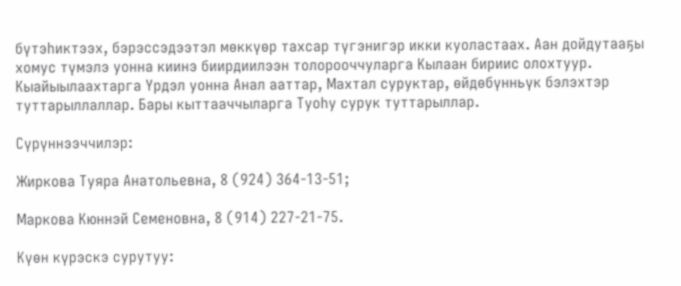бүтэһиктээх, бэрэссэдээтэл мөккүөр тахсар түгэнигэр икки куоластаах. Аан дойдутааҕы хомус түмэлэ уонна киинэ биирдиилээн толорооччуларга Кылаан бириис олохтуур. Кыайыылаахтарга Үрдэл уонна Анал ааттар, Махтал суруктар, өйдөбүнньүк бэлэхтэр туттарыллаллар. Бары кыттааччыларга Туоһу сурук туттарыллар.

Сүрүннээччилэр:

Жиркова Туяра Анатольевна, 8 (924) 364-13-51;

Маркова Кюннэй Семеновна, 8 (914) 227-21-75.

Күөн күрэскэ сурутуу: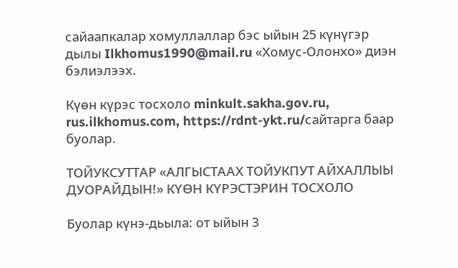сайаапкалар хомуллаллар бэс ыйын 25 күнүгэр дылы Ilkhomus1990@mail.ru «Хомус-Олонхо» диэн бэлиэлээх.

Күөн күрэс тосхоло minkult.sakha.gov.ru, rus.ilkhomus.com, https://rdnt-ykt.ru/сайтарга баар буолар.

ТОЙУКСУТТАР «АЛГЫСТААХ ТОЙУКПУТ АЙХАЛЛЫЫ ДУОРАЙДЫН!» КҮӨН КҮРЭСТЭРИН ТОСХОЛО

Буолар күнэ-дьыла: от ыйын 3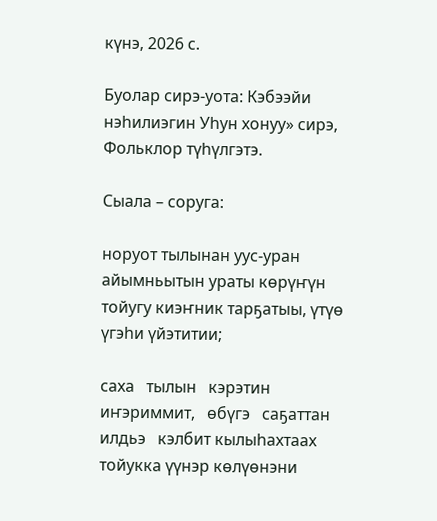күнэ, 2026 с.

Буолар сирэ-уота: Кэбээйи нэһилиэгин Уһун хонуу» сирэ, Фольклор түһүлгэтэ.

Сыала – соруга:

норуот тылынан уус-уран айымньытын ураты көрүҥүн тойугу киэҥник тарҕатыы, үтүө үгэһи үйэтитии;

саха   тылын   кэрэтин   иҥэриммит,   өбүгэ   саҕаттан   илдьэ   кэлбит кылыһахтаах тойукка үүнэр көлүөнэни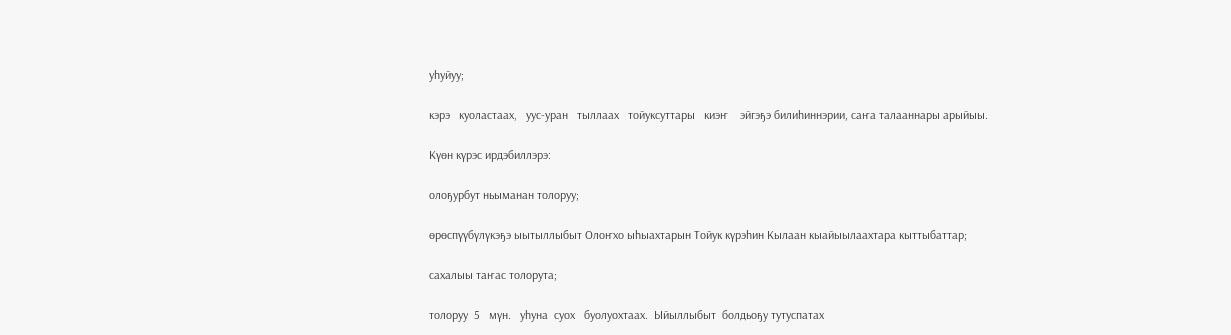уһуйуу;

кэрэ   куоластаах,   уус-уран   тыллаах   тойуксуттары   киэҥ    эйгэҕэ билиһиннэрии, саҥа талааннары арыйыы.

Күөн күрэс ирдэбиллэрэ:

олоҕурбут ньыманан толоруу;

өрөспүүбүлүкэҕэ ыытыллыбыт Олоҥхо ыһыахтарын Тойук күрэһин Кылаан кыайыылаахтара кыттыбаттар;

сахалыы таҥас толорута;

толоруу  5   мүн.   уһуна  суох   буолуохтаах.  Ыйыллыбыт  болдьоҕу тутуспатах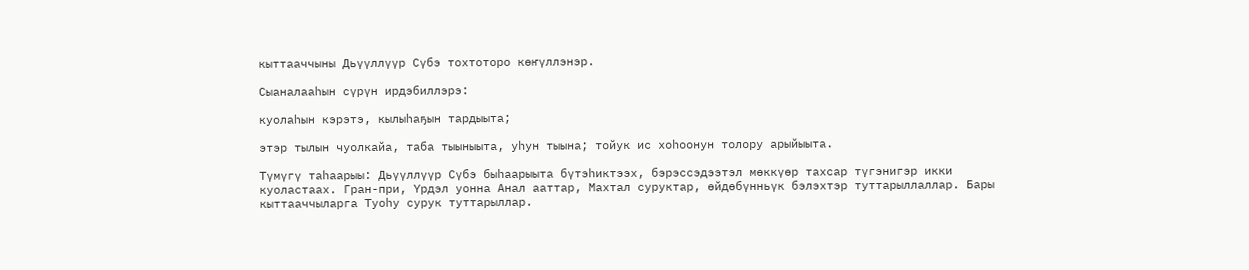кыттааччыны Дьүүллүүр Сүбэ тохтоторо көҥүллэнэр.

Сыаналааһын сүрүн ирдэбиллэрэ:

куолаһын кэрэтэ, кылыһаҕын тардыыта;

этэр тылын чуолкайа, таба тыыныыта, уһун тыына; тойук ис хоһоонун толору арыйыыта.

Түмүгү таһаарыы: Дьүүллүүр Сүбэ быһаарыыта бүтэһиктээх, бэрэссэдээтэл мөккүөр тахсар түгэнигэр икки куоластаах. Гран-при, Үрдэл уонна Анал ааттар, Махтал суруктар, өйдөбүнньүк бэлэхтэр туттарыллаллар. Бары кыттааччыларга Туоһу сурук туттарыллар.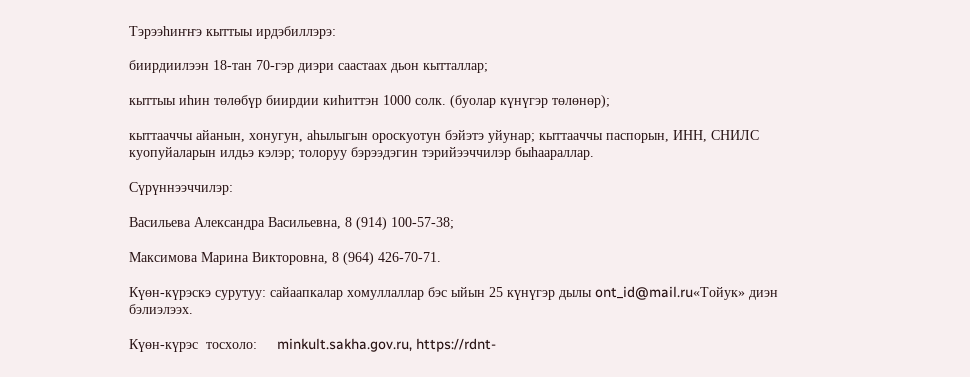Тэрээһиҥҥэ кыттыы ирдэбиллэрэ:

биирдиилээн 18-тан 70-гэр диэри саастаах дьон кытталлар;

кыттыы иһин төлөбүр биирдии киһиттэн 1000 солк. (буолар күнүгэр төлөнөр);

кыттааччы айанын, хонугун, аһылыгын ороскуотун бэйэтэ уйунар; кыттааччы паспорын, ИНН, СНИЛС куопуйаларын илдьэ кэлэр; толоруу бэрээдэгин тэрийээччилэр быһаараллар.

Сүрүннээччилэр:

Васильева Александра Васильевна, 8 (914) 100-57-38;

Максимова Марина Викторовна, 8 (964) 426-70-71.

Күөн-күрэскэ сурутуу: сайаапкалар хомуллаллар бэс ыйын 25 күнүгэр дылы ont_id@mail.ru«Тойук» диэн бэлиэлээх.

Күөн-күрэс  тосхоло:     minkult.sakha.gov.ru, https://rdnt-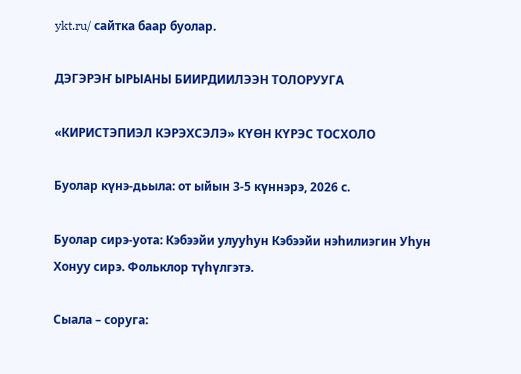ykt.ru/ сайтка баар буолар.

ДЭГЭРЭҤ ЫРЫАНЫ БИИРДИИЛЭЭН ТОЛОРУУГА

«КИРИСТЭПИЭЛ КЭРЭХСЭЛЭ» КҮӨН КҮРЭС ТОСХОЛО

Буолар күнэ-дьыла: от ыйын 3-5 күннэрэ, 2026 с.

Буолар сирэ-уота: Кэбээйи улууһун Кэбээйи нэһилиэгин Уһун Хонуу сирэ. Фольклор түһүлгэтэ.

Сыала – соруга: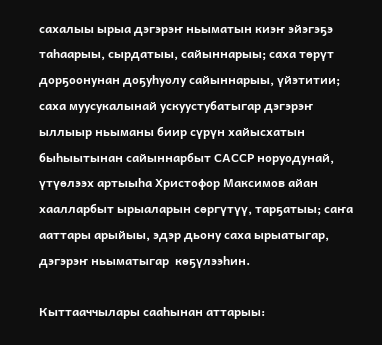сахалыы ырыа дэгэрэҥ ньыматын киэҥ эйэгэҕэ таһаарыы, сырдатыы, сайыннарыы; саха төрүт дорҕоонунан доҕуһуолу сайыннарыы, үйэтитии; саха муусукалынай ускуустубатыгар дэгэрэҥ ыллыыр ньыманы биир сүрүн хайысхатын быһыытынан сайыннарбыт САССР норуодунай, үтүөлээх артыыһа Христофор Максимов айан хаалларбыт ырыаларын сөргүтүү, тарҕатыы; саҥа ааттары арыйыы, эдэр дьону саха ырыатыгар, дэгэрэҥ ньыматыгар  көҕүлээһин.

Кыттааччылары сааһынан аттарыы: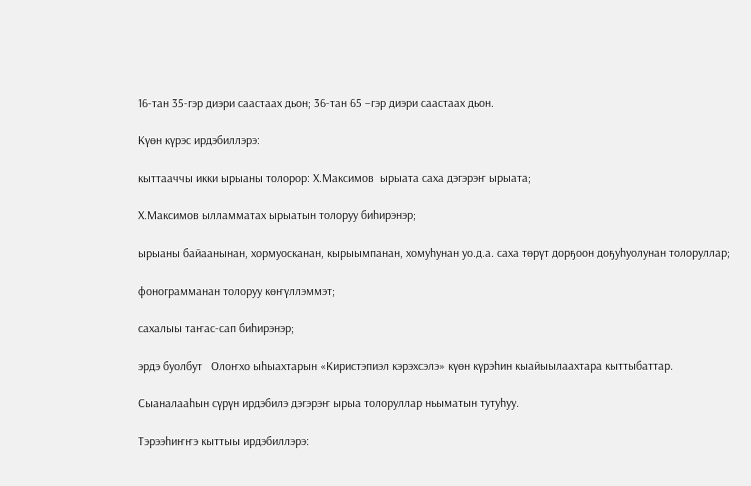16-тан 35-гэр диэри саастаах дьон; 36-тан 65 –гэр диэри саастаах дьон.

Күөн күрэс ирдэбиллэрэ:

кыттааччы икки ырыаны толорор: Х.Максимов  ырыата саха дэгэрэҥ ырыата;

Х.Максимов ылламматах ырыатын толоруу биһирэнэр;

ырыаны байаанынан, хормуосканан, кырыымпанан, хомуһунан уо.д.а. саха төрүт дорҕоон доҕуһуолунан толоруллар;

фонограмманан толоруу көҥүллэммэт;

сахалыы таҥас-сап биһирэнэр;

эрдэ буолбут   Олоҥхо ыһыахтарын «Киристэпиэл кэрэхсэлэ» күөн күрэһин кыайыылаахтара кыттыбаттар.

Сыаналааһын сүрүн ирдэбилэ дэгэрэҥ ырыа толоруллар ньыматын тутуһуу.

Тэрээһиҥҥэ кыттыы ирдэбиллэрэ: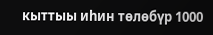кыттыы иһин төлөбүр 1000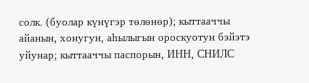солк. (буолар күнүгэр төлөнөр); кыттааччы айанын, хонугун, аһылыгын ороскуотун бэйэтэ уйунар; кыттааччы паспорын, ИНН, СНИЛС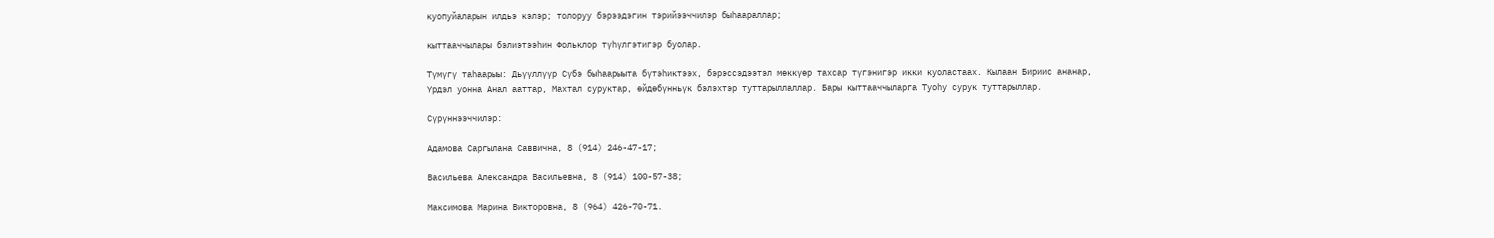куопуйаларын илдьэ кэлэр; толоруу бэрээдэгин тэрийээччилэр быһаараллар;

кыттааччылары бэлиэтээһин Фольклор түһүлгэтигэр буолар.

Түмүгү таһаарыы: Дьүүллүүр Сүбэ быһаарыыта бүтэһиктээх, бэрэссэдээтэл мөккүөр тахсар түгэнигэр икки куоластаах. Кылаан Бириис ананар, Үрдэл уонна Анал ааттар, Махтал суруктар, өйдөбүнньүк бэлэхтэр туттарыллаллар. Бары кыттааччыларга Туоһу сурук туттарыллар.

Сүрүннээччилэр:

Адамова Саргылана Саввична, 8 (914) 246-47-17;

Васильева Александра Васильевна, 8 (914) 100-57-38;

Максимова Марина Викторовна, 8 (964) 426-70-71.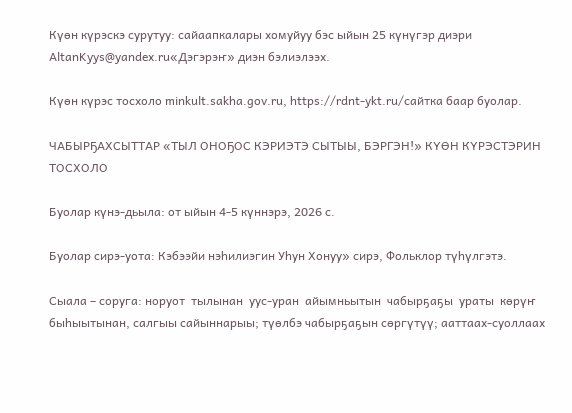Күөн күрэскэ сурутуу: сайаапкалары хомуйуу бэс ыйын 25 күнүгэр диэри AltanKyys@yandex.ru«Дэгэрэҥ» диэн бэлиэлээх.

Күөн күрэс тосхоло minkult.sakha.gov.ru, https://rdnt-ykt.ru/сайтка баар буолар.

ЧАБЫРҔАХСЫТТАР «ТЫЛ ОНОҔОС КЭРИЭТЭ СЫТЫЫ, БЭРГЭН!» КҮӨН КҮРЭСТЭРИН ТОСХОЛО

Буолар күнэ-дьыла: от ыйын 4-5 күннэрэ, 2026 с.

Буолар сирэ-уота: Кэбээйи нэһилиэгин Уһун Хонуу» сирэ, Фольклор түһүлгэтэ.

Сыала – соруга: норуот  тылынан  уус-уран  айымньытын  чабырҕаҕы  ураты  көрүҥ быһыытынан, салгыы сайыннарыы; түөлбэ чабырҕаҕын сөргүтүү; ааттаах-суоллаах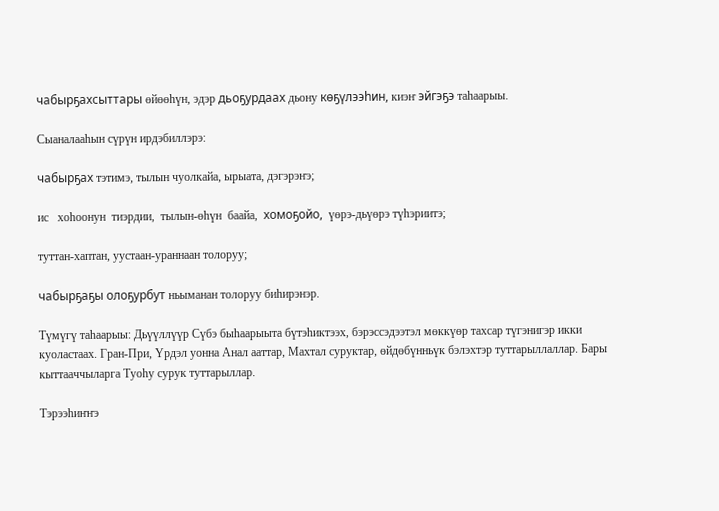чабырҕахсыттары өйөөһүн, эдэр дьоҕурдаах дьону көҕүлээһин, киэҥ эйгэҕэ таһаарыы.

Сыаналааһын сүрүн ирдэбиллэрэ:

чабырҕах тэтимэ, тылын чуолкайа, ырыата, дэгэрэҥэ;

ис   хоһоонун  тиэрдии,  тылын-өһүн  баайа,  хомоҕойо,  үөрэ-дьүөрэ түһэриитэ;

туттан-хаптан, уустаан-ураннаан толоруу;

чабырҕаҕы олоҕурбут ньыманан толоруу биһирэнэр.

Түмүгү таһаарыы: Дьүүллүүр Сүбэ быһаарыыта бүтэһиктээх, бэрэссэдээтэл мөккүөр тахсар түгэнигэр икки куоластаах. Гран-При, Үрдэл уонна Анал ааттар, Махтал суруктар, өйдөбүнньүк бэлэхтэр туттарыллаллар. Бары кыттааччыларга Туоһу сурук туттарыллар.

Тэрээһиҥҥэ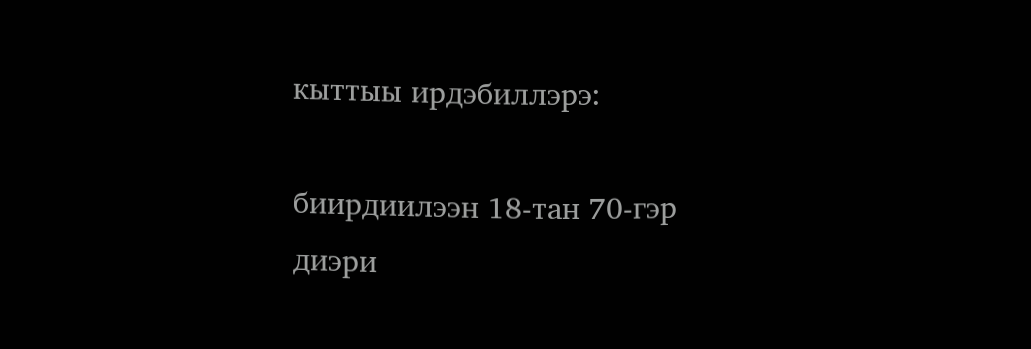кыттыы ирдэбиллэрэ:

биирдиилээн 18-тан 70-гэр диэри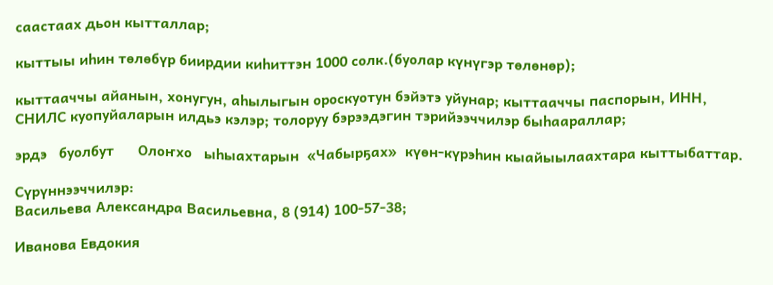саастаах дьон кытталлар;

кыттыы иһин төлөбүр биирдии киһиттэн 1000 солк.(буолар күнүгэр төлөнөр);

кыттааччы айанын, хонугун, аһылыгын ороскуотун бэйэтэ уйунар; кыттааччы паспорын, ИНН, СНИЛС куопуйаларын илдьэ кэлэр; толоруу бэрээдэгин тэрийээччилэр быһаараллар;

эрдэ   буолбут      Олоҥхо   ыһыахтарын  «Чабырҕах»  күөн-күрэһин кыайыылаахтара кыттыбаттар.

Сүрүннээччилэр:
Васильева Александра Васильевна, 8 (914) 100-57-38;

Иванова Евдокия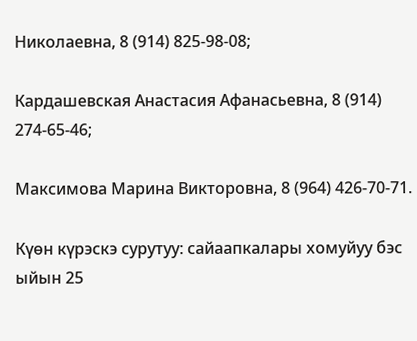Николаевна, 8 (914) 825-98-08;

Кардашевская Анастасия Афанасьевна, 8 (914) 274-65-46;

Максимова Марина Викторовна, 8 (964) 426-70-71.

Күөн күрэскэ сурутуу: сайаапкалары хомуйуу бэс ыйын 25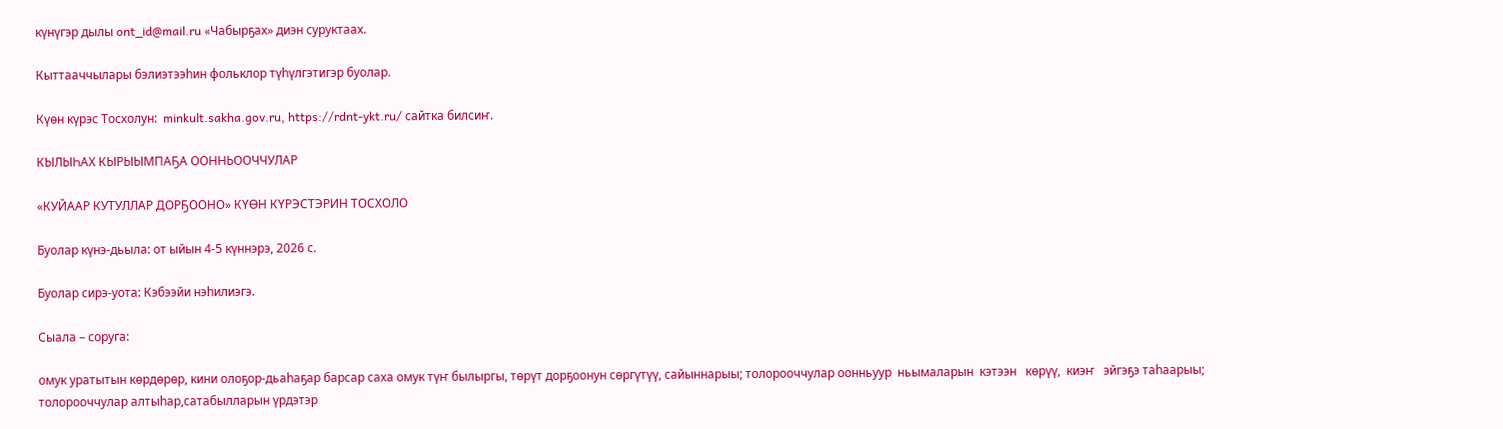күнүгэр дылы ont_id@mail.ru «Чабырҕах» диэн суруктаах.

Кыттааччылары бэлиэтээһин фольклор түһүлгэтигэр буолар.

Күөн күрэс Тосхолун:  minkult.sakha.gov.ru, https://rdnt-ykt.ru/ сайтка билсиҥ.

КЫЛЫҺАХ КЫРЫЫМПАҔА ООННЬООЧЧУЛАР

«КУЙААР КУТУЛЛАР ДОРҔООНО» КҮӨН КҮРЭСТЭРИН ТОСХОЛО

Буолар күнэ-дьыла: от ыйын 4-5 күннэрэ, 2026 с.

Буолар сирэ-уота: Кэбээйи нэһилиэгэ.

Сыала – соруга:

омук уратытын көрдөрөр, кини олоҕор-дьаһаҕар барсар саха омук түҥ былыргы, төрүт дорҕоонун сөргүтүү, сайыннарыы; толорооччулар оонньуур  ньымаларын  кэтээн   көрүү,  киэҥ   эйгэҕэ таһаарыы; толорооччулар алтыһар,сатабылларын үрдэтэр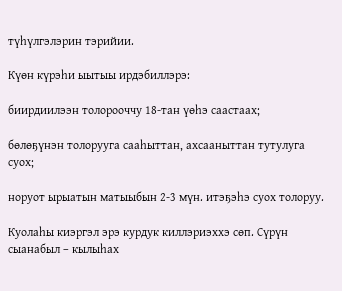түһүлгэлэрин тэрийии.

Күөн күрэһи ыытыы ирдэбиллэрэ:

биирдиилээн толорооччу 18-тан үөһэ саастаах;

бөлөҕүнэн толорууга сааһыттан, ахсааныттан тутулуга суох;

норуот ырыатын матыыбын 2-3 мүн. итэҕэһэ суох толоруу.

Куолаһы киэргэл эрэ курдук киллэриэххэ сөп. Сүрүн сыанабыл – кылыһах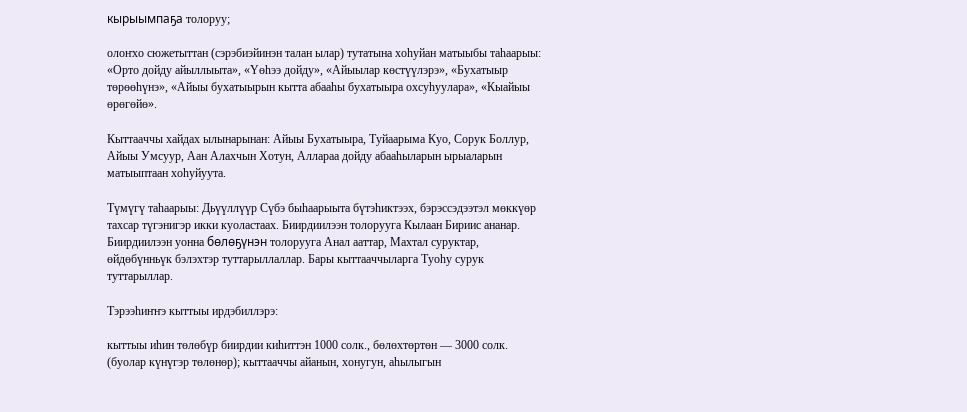кырыымпаҕа толоруу;

олоҥхо сюжетыттан (сэрэбиэйинэн талан ылар) тутатына хоһуйан матыыбы таһаарыы: «Орто дойду айыллыыта», «Үөһээ дойду», «Айыылар көстүүлэрэ», «Бухатыыр төрөөһүнэ», «Айыы бухатыырын кытта абааһы бухатыыра охсуһуулара», «Кыайыы өрөгөйө».

Кыттааччы хайдах ылынарынан: Айыы Бухатыыра, Туйаарыма Куо, Сорук Боллур, Айыы Умсуур, Аан Алахчын Хотун, Аллараа дойду абааһыларын ырыаларын матыыптаан хоһуйуута.

Түмүгү таһаарыы: Дьүүллүүр Сүбэ быһаарыыта бүтэһиктээх, бэрэссэдээтэл мөккүөр тахсар түгэнигэр икки куоластаах. Биирдиилээн толорууга Кылаан Бириис ананар. Биирдиилээн уонна бөлөҕүнэн толорууга Анал ааттар, Махтал суруктар, өйдөбүнньүк бэлэхтэр туттарыллаллар. Бары кыттааччыларга Туоһу сурук туттарыллар.

Тэрээһиҥҥэ кыттыы ирдэбиллэрэ:

кыттыы иһин төлөбүр биирдии киһиттэн 1000 солк., бөлөхтөртөн — 3000 солк. (буолар күнүгэр төлөнөр); кыттааччы айанын, хонугун, аһылыгын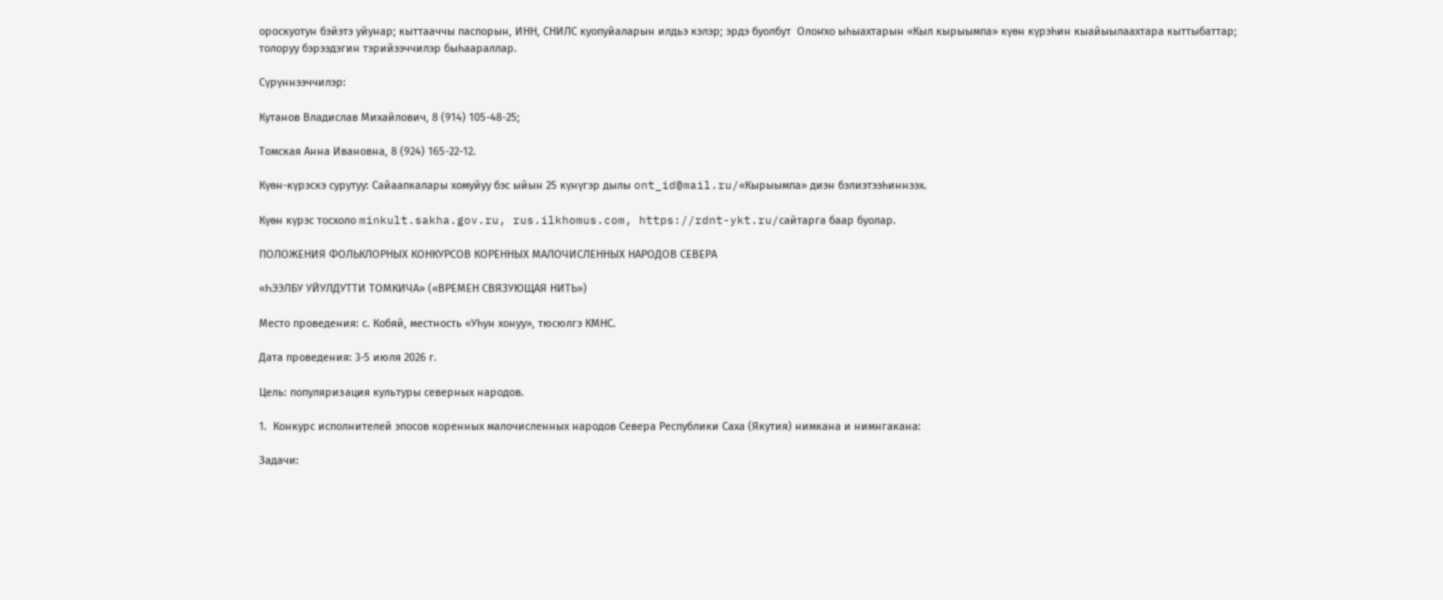ороскуотун бэйэтэ уйунар; кыттааччы паспорын, ИНН, СНИЛС куопуйаларын илдьэ кэлэр; эрдэ буолбут  Олоҥхо ыһыахтарын «Кыл кырыымпа» күөн күрэһин кыайыылаахтара кыттыбаттар; толоруу бэрээдэгин тэрийээччилэр быһаараллар.

Сүрүннээччилэр:

Кутанов Владислав Михайлович, 8 (914) 105-48-25;

Томская Анна Ивановна, 8 (924) 165-22-12.

Күөн-күрэскэ сурутуу: Сайаапкалары хомуйуу бэс ыйын 25 күнүгэр дылы ont_id@mail.ru/«Кырыымпа» диэн бэлиэтээһиннээх.

Күөн күрэс тосхоло minkult.sakha.gov.ru, rus.ilkhomus.com, https://rdnt-ykt.ru/сайтарга баар буолар.

ПОЛОЖЕНИЯ ФОЛЬКЛОРНЫХ КОНКУРСОВ КОРЕННЫХ МАЛОЧИСЛЕННЫХ НАРОДОВ СЕВЕРА

«ҺЭЭЛБУ УЙУЛДУТТИ ТОМКИЧА» («ВРЕМЕН СВЯЗУЮЩАЯ НИТЬ»)

Место проведения: с. Кобяй, местность «Уһун хонуу», тюсюлгэ КМНС.

Дата проведения: 3-5 июля 2026 г.

Цель: популяризация культуры северных народов.

1.  Конкурс исполнителей эпосов коренных малочисленных народов Севера Республики Саха (Якутия) нимкана и нимнгакана:

Задачи: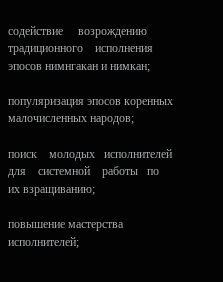содействие     возрождению    традиционного    исполнения     эпосов нимнгакан и нимкан;

популяризация эпосов коренных малочисленных народов;

поиск    молодых   исполнителей    для    системной    работы   по    их взращиванию;

повышение мастерства исполнителей;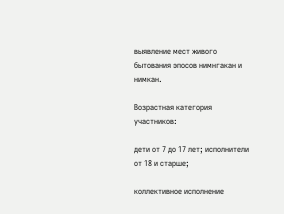выявление мест живого бытования эпосов нимнгакан и нимкан.

Возрастная категория участников:

дети от 7 до 17 лет; исполнители от 18 и старше;

коллективное исполнение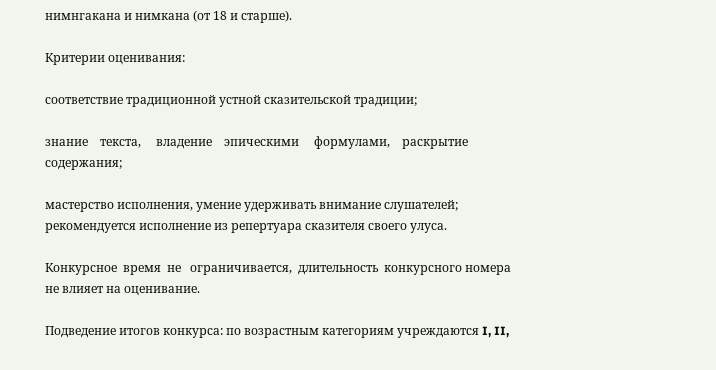нимнгакана и нимкана (от 18 и старше).

Критерии оценивания:

соответствие традиционной устной сказительской традиции;

знание    текста,     владение    эпическими     формулами,    раскрытие содержания;

мастерство исполнения, умение удерживать внимание слушателей; рекомендуется исполнение из репертуара сказителя своего улуса.

Конкурсное  время  не   ограничивается,  длительность  конкурсного номера не влияет на оценивание.

Подведение итогов конкурса: по возрастным категориям учреждаются I, II,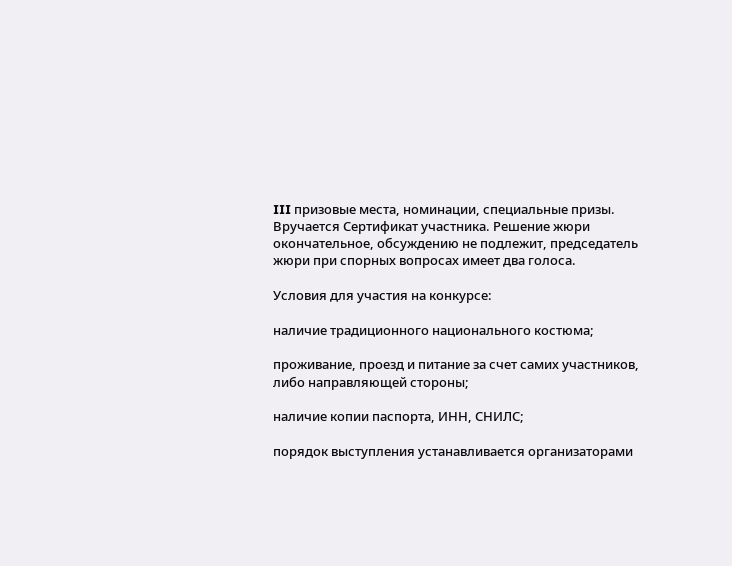III призовые места, номинации, специальные призы. Вручается Сертификат участника. Решение жюри окончательное, обсуждению не подлежит, председатель жюри при спорных вопросах имеет два голоса.

Условия для участия на конкурсе:

наличие традиционного национального костюма;

проживание, проезд и питание за счет самих участников, либо направляющей стороны;

наличие копии паспорта, ИНН, СНИЛС;

порядок выступления устанавливается организаторами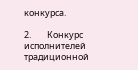конкурса.

2.        Конкурс исполнителей традиционной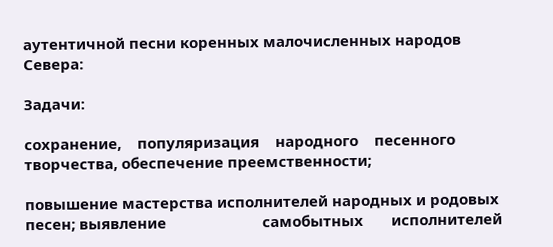аутентичной песни коренных малочисленных народов Севера:

Задачи:

сохранение,    популяризация    народного    песенного     творчества, обеспечение преемственности;

повышение мастерства исполнителей народных и родовых песен; выявление                        самобытных       исполнителей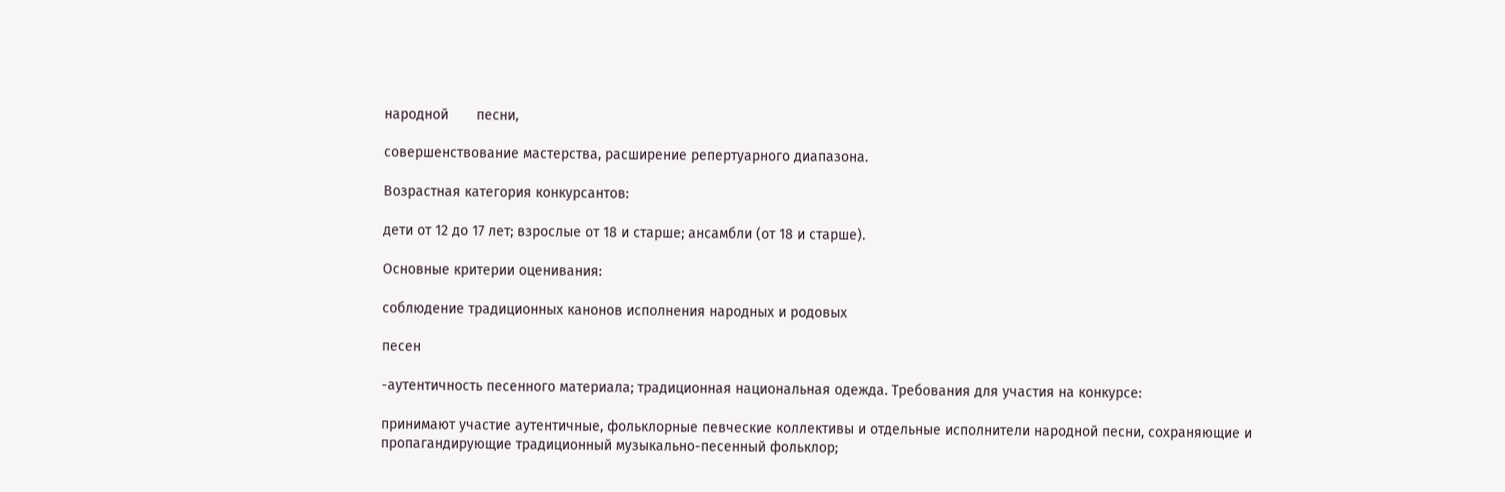народной       песни,

совершенствование мастерства, расширение репертуарного диапазона.

Возрастная категория конкурсантов:

дети от 12 до 17 лет; взрослые от 18 и старше; ансамбли (от 18 и старше).

Основные критерии оценивания:

соблюдение традиционных канонов исполнения народных и родовых

песен

-аутентичность песенного материала; традиционная национальная одежда. Требования для участия на конкурсе:

принимают участие аутентичные, фольклорные певческие коллективы и отдельные исполнители народной песни, сохраняющие и пропагандирующие традиционный музыкально-песенный фольклор;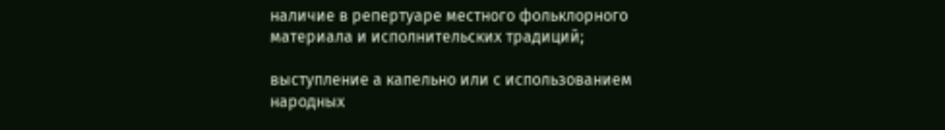наличие в репертуаре местного фольклорного материала и исполнительских традиций;

выступление а капельно или с использованием народных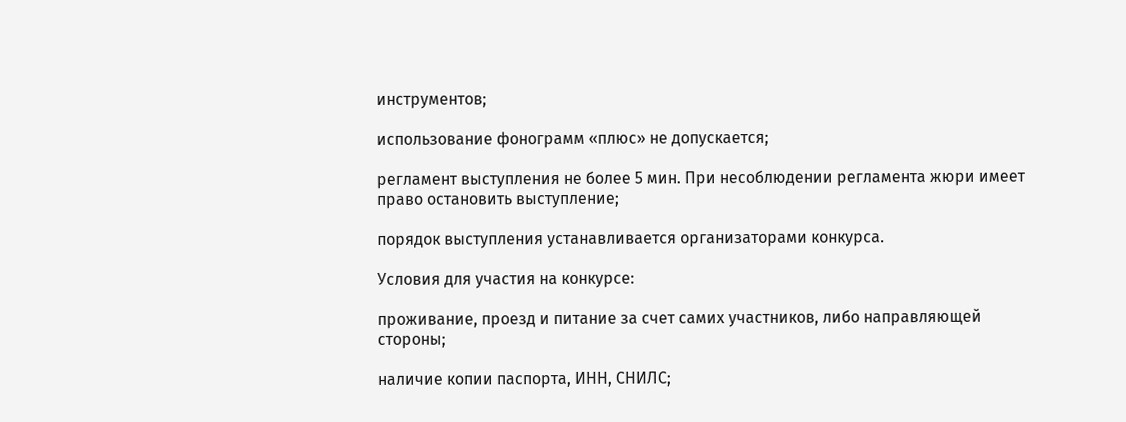инструментов;

использование фонограмм «плюс» не допускается;

регламент выступления не более 5 мин. При несоблюдении регламента жюри имеет право остановить выступление;

порядок выступления устанавливается организаторами конкурса.

Условия для участия на конкурсе:

проживание, проезд и питание за счет самих участников, либо направляющей стороны;

наличие копии паспорта, ИНН, СНИЛС;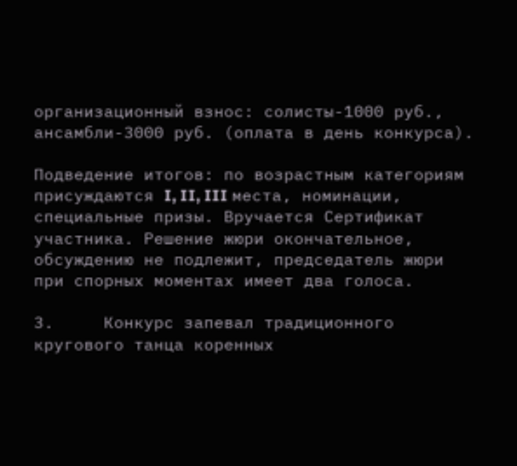организационный взнос: солисты-1000 руб., ансамбли-3000 руб. (оплата в день конкурса).

Подведение итогов: по возрастным категориям присуждаются I, II, III места, номинации, специальные призы. Вручается Сертификат участника. Решение жюри окончательное, обсуждению не подлежит, председатель жюри при спорных моментах имеет два голоса.

3.     Конкурс запевал традиционного кругового танца коренных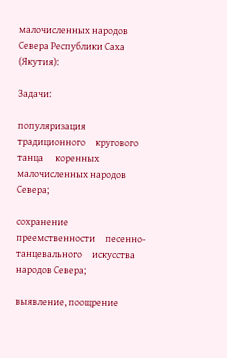малочисленных народов Севера Республики Саха (Якутия):

Задачи:

популяризация     традиционного     кругового     танца      коренных малочисленных народов Севера;

сохранение     преемственности     песенно-танцевального     искусства народов Севера;

выявление, поощрение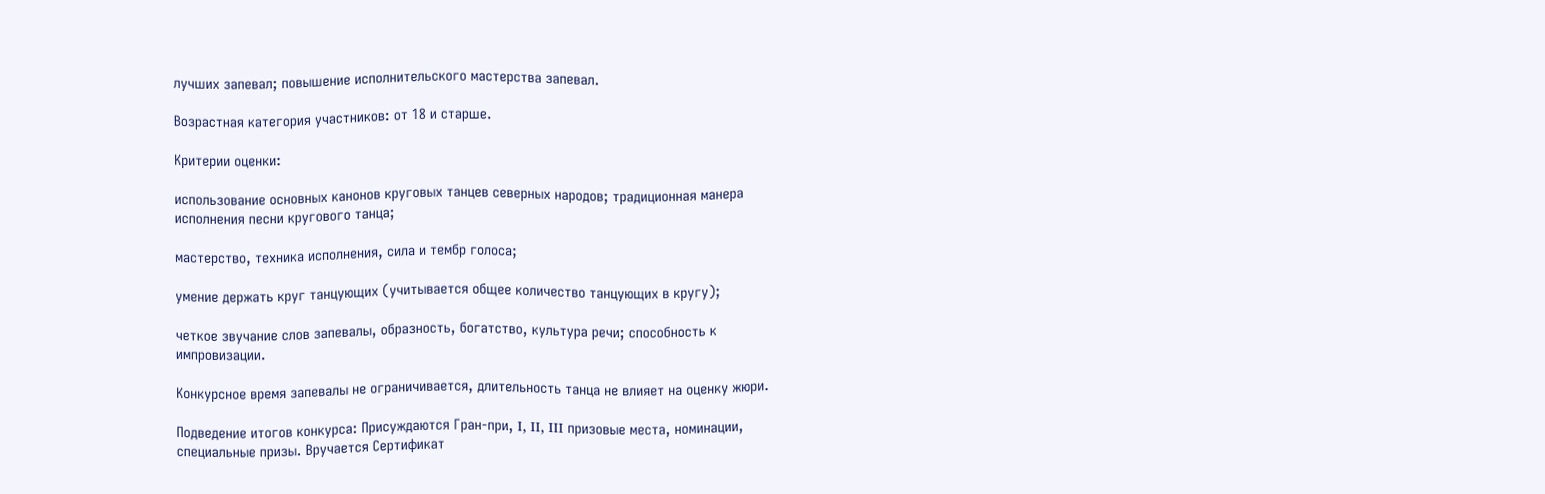лучших запевал; повышение исполнительского мастерства запевал.

Возрастная категория участников: от 18 и старше.

Критерии оценки:

использование основных канонов круговых танцев северных народов; традиционная манера исполнения песни кругового танца;

мастерство, техника исполнения, сила и тембр голоса;

умение держать круг танцующих (учитывается общее количество танцующих в кругу);

четкое звучание слов запевалы, образность, богатство, культура речи; способность к импровизации.

Конкурсное время запевалы не ограничивается, длительность танца не влияет на оценку жюри.

Подведение итогов конкурса: Присуждаются Гран-при, I, II, III призовые места, номинации, специальные призы. Вручается Сертификат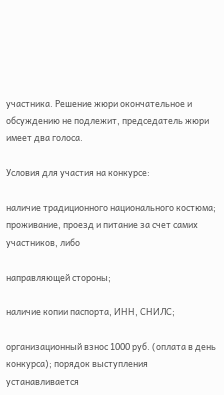участника. Решение жюри окончательное и обсуждению не подлежит, председатель жюри имеет два голоса.

Условия для участия на конкурсе:

наличие традиционного национального костюма; проживание, проезд и питание за счет самих участников, либо

направляющей стороны;

наличие копии паспорта, ИНН, СНИЛС;

организационный взнос 1000 руб. (оплата в день конкурса); порядок выступления устанавливается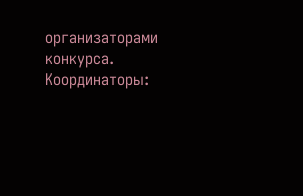организаторами конкурса. Координаторы: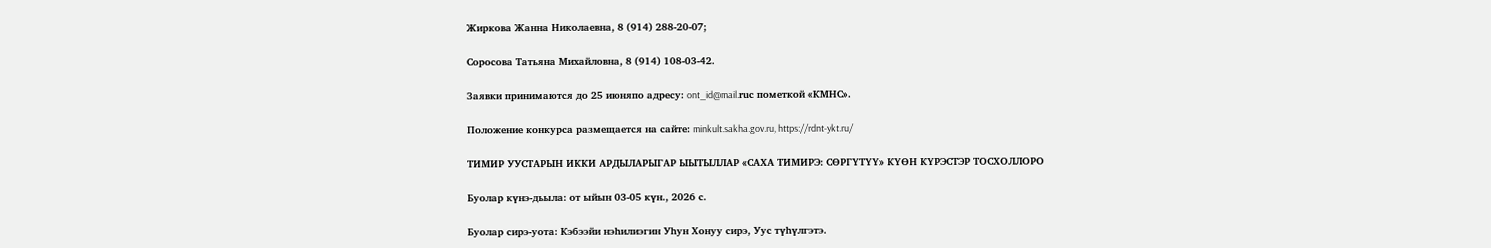Жиркова Жанна Николаевна, 8 (914) 288-20-07;

Соросова Татьяна Михайловна, 8 (914) 108-03-42.

Заявки принимаются до 25 июняпо адресу: ont_id@mail.ruс пометкой «КМНС».

Положение конкурса размещается на сайте: minkult.sakha.gov.ru, https://rdnt-ykt.ru/

ТИМИР УУСТАРЫН ИККИ АРДЫЛАРЫГАР ЫЫТЫЛЛАР «САХА ТИМИРЭ: СӨРГҮТҮҮ» КҮӨН КҮРЭСТЭР ТОСХОЛЛОРО

Буолар күнэ-дьыла: от ыйын 03-05 күн., 2026 с.

Буолар сирэ-уота: Кэбээйи нэһилиэгин Уһун Хонуу сирэ, Уус түһүлгэтэ.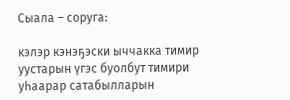Сыала – соруга:

кэлэр кэнэҕэски ыччакка тимир уустарын үгэс буолбут тимири уһаарар сатабылларын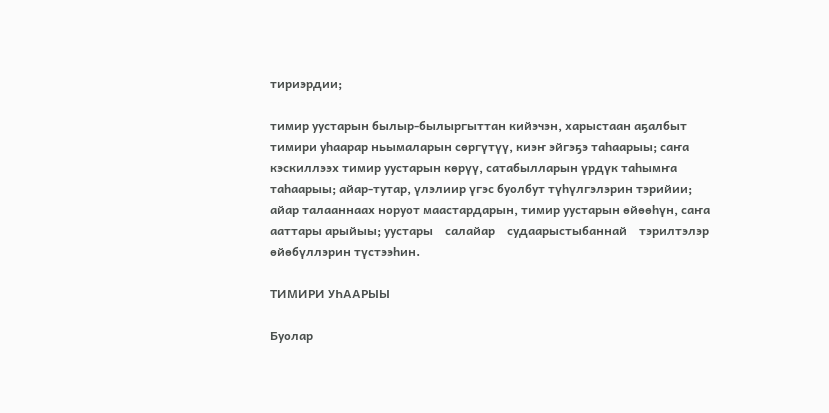тириэрдии;

тимир уустарын былыр-былыргыттан кийэчэн, харыстаан аҕалбыт тимири уһаарар ньымаларын сөргүтүү, киэҥ эйгэҕэ таһаарыы; саҥа кэскиллээх тимир уустарын көрүү, сатабылларын үрдүк таһымҥа таһаарыы; айар-тутар, үлэлиир үгэс буолбут түһүлгэлэрин тэрийии; айар талааннаах норуот маастардарын, тимир уустарын өйөөһүн, саҥа ааттары арыйыы; уустары    салайар    судаарыстыбаннай    тэрилтэлэр    өйөбүллэрин түстээһин.

ТИМИРИ УҺААРЫЫ

Буолар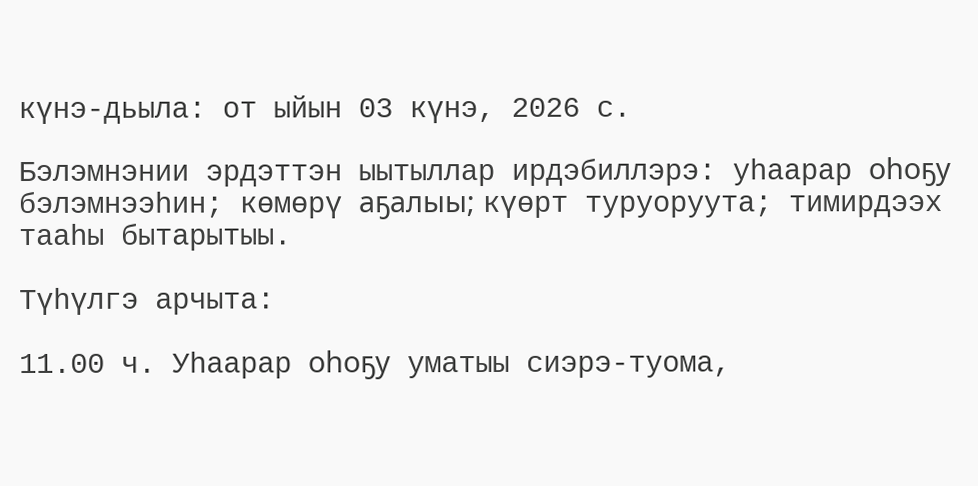күнэ-дьыла: от ыйын 03 күнэ, 2026 с.

Бэлэмнэнии эрдэттэн ыытыллар ирдэбиллэрэ: уһаарар оһоҕу бэлэмнээһин; көмөрү аҕалыы; күөрт туруоруута; тимирдээх тааһы бытарытыы.

Түһүлгэ арчыта:

11.00 ч. Уһаарар оһоҕу уматыы сиэрэ-туома,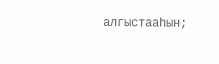алгыстааһын;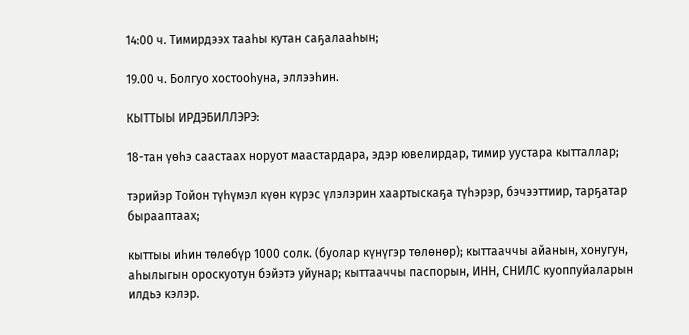14:00 ч. Тимирдээх тааһы кутан саҕалааһын;

19.00 ч. Болгуо хостооһуна, эллээһин.

КЫТТЫЫ ИРДЭБИЛЛЭРЭ:

18-тан үөһэ саастаах норуот маастардара, эдэр ювелирдар, тимир уустара кытталлар;

тэрийэр Тойон түһүмэл күөн күрэс үлэлэрин хаартыскаҕа түһэрэр, бэчээттиир, тарҕатар бырааптаах;

кыттыы иһин төлөбүр 1000 солк. (буолар күнүгэр төлөнөр); кыттааччы айанын, хонугун, аһылыгын ороскуотун бэйэтэ уйунар; кыттааччы паспорын, ИНН, СНИЛС куоппуйаларын илдьэ кэлэр.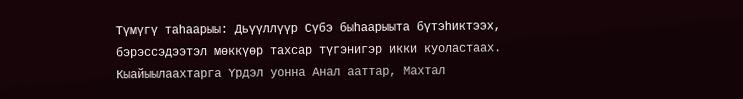Түмүгү таһаарыы: Дьүүллүүр Сүбэ быһаарыыта бүтэһиктээх, бэрэссэдээтэл мөккүөр тахсар түгэнигэр икки куоластаах. Кыайыылаахтарга Үрдэл уонна Анал ааттар, Махтал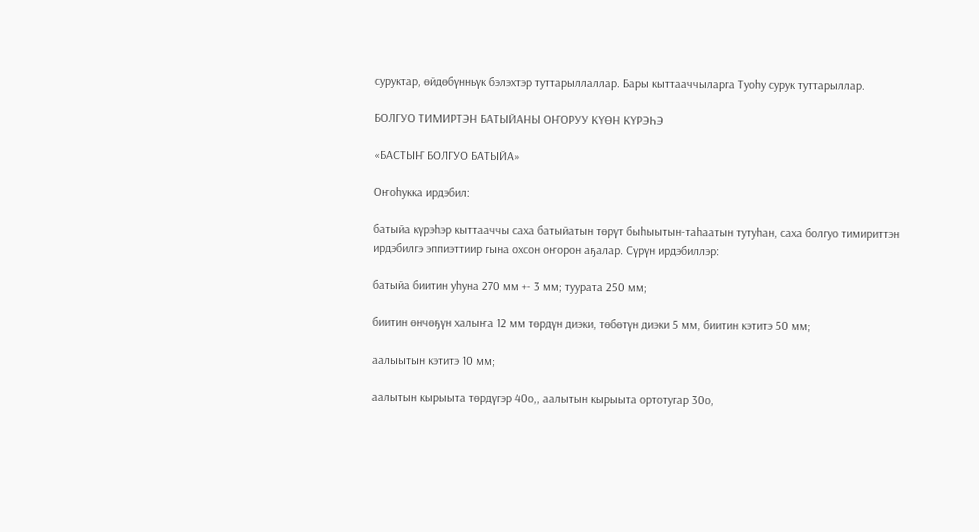суруктар, өйдөбүнньүк бэлэхтэр туттарыллаллар. Бары кыттааччыларга Туоһу сурук туттарыллар.

БОЛГУО ТИМИРТЭН БАТЫЙАНЫ ОҤОРУУ КҮӨН КҮРЭҺЭ

«БАСТЫҤ БОЛГУО БАТЫЙА»

Оҥоһукка ирдэбил:

батыйа күрэһэр кыттааччы саха батыйатын төрүт быһыытын-таһаатын тутуһан, саха болгуо тимириттэн ирдэбилгэ эппиэттиир гына охсон оҥорон аҕалар. Сүрүн ирдэбиллэр:

батыйа биитин уһуна 270 мм +- 3 мм; туурата 250 мм;

биитин өнчөҕүн халыҥа 12 мм төрдүн диэки, төбөтүн диэки 5 мм, биитин кэтитэ 50 мм;

аалыытын кэтитэ 10 мм;

аалытын кырыыта төрдүгэр 40о,, аалытын кырыыта ортотугар 30о,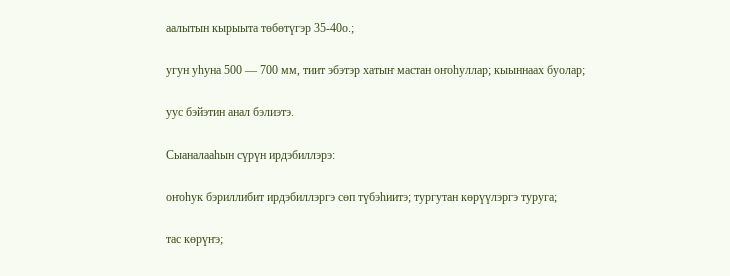аалытын кырыыта төбөтүгэр 35-40о.;

угун уһуна 500 — 700 мм, тиит эбэтэр хатыҥ мастан оҥоһуллар; кыыннаах буолар;

уус бэйэтин анал бэлиэтэ.

Сыаналааһын сүрүн ирдэбиллэрэ:

оҥоһук бэриллибит ирдэбиллэргэ сөп түбэһиитэ; тургутан көрүүлэргэ туруга;

тас көрүҥэ;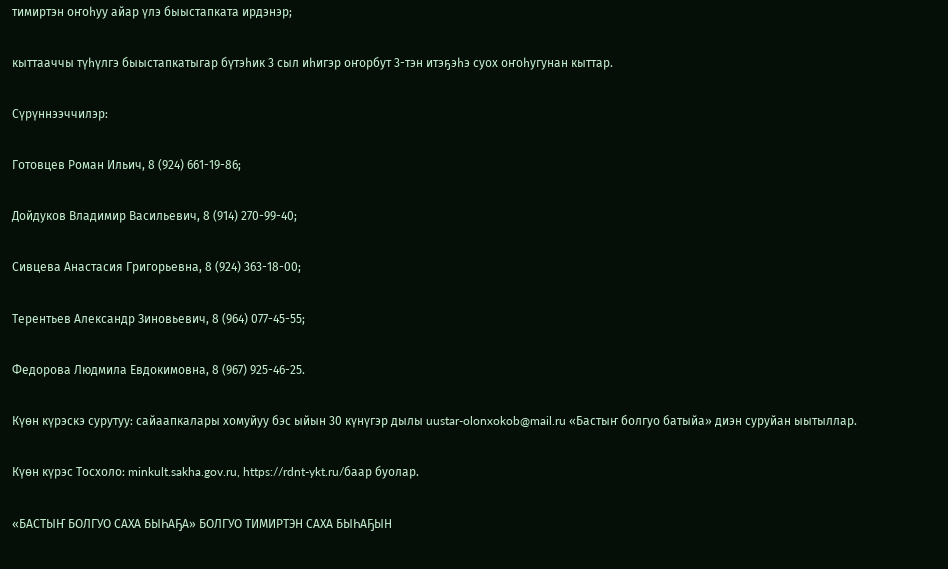тимиртэн оҥоһуу айар үлэ быыстапката ирдэнэр;

кыттааччы түһүлгэ быыстапкатыгар бүтэһик 3 сыл иһигэр оҥорбут 3-тэн итэҕэһэ суох оҥоһугунан кыттар.

Сүрүннээччилэр:

Готовцев Роман Ильич, 8 (924) 661-19-86;

Дойдуков Владимир Васильевич, 8 (914) 270-99-40;

Сивцева Анастасия Григорьевна, 8 (924) 363-18-00;

Терентьев Александр Зиновьевич, 8 (964) 077-45-55;

Федорова Людмила Евдокимовна, 8 (967) 925-46-25.

Күөн күрэскэ сурутуу: сайаапкалары хомуйуу бэс ыйын 30 күнүгэр дылы uustar-olonxokob@mail.ru «Бастыҥ болгуо батыйа» диэн суруйан ыытыллар.

Күөн күрэс Тосхоло: minkult.sakha.gov.ru, https://rdnt-ykt.ru/баар буолар.

«БАСТЫҤ БОЛГУО САХА БЫҺАҔА» БОЛГУО ТИМИРТЭН САХА БЫҺАҔЫН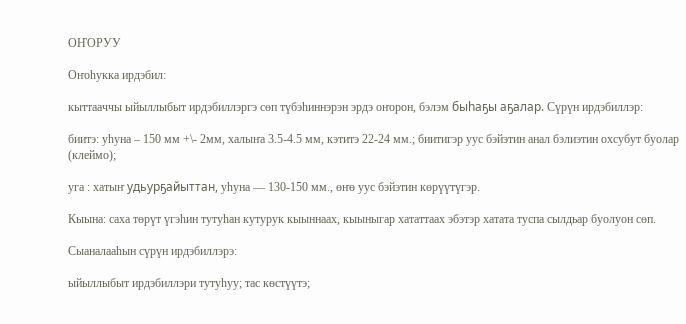ОҤОРУУ

Оҥоһукка ирдэбил:

кыттааччы ыйыллыбыт ирдэбиллэргэ сөп түбэһиннэрэн эрдэ оҥорон, бэлэм быһаҕы аҕалар. Сүрүн ирдэбиллэр:

биитэ: уһуна – 150 мм +\- 2мм, халыҥа 3.5-4.5 мм, кэтитэ 22-24 мм.; биитигэр уус бэйэтин анал бэлиэтин охсубут буолар (клеймо);

уга : хатыҥ удьурҕайыттан, уһуна — 130-150 мм., өҥө уус бэйэтин көрүүтүгэр.

Кыына: саха төрүт үгэһин тутуһан кутурук кыыннаах, кыыныгар хататтаах эбэтэр хатата туспа сылдьар буолуон сөп.

Сыаналааһын сүрүн ирдэбиллэрэ:

ыйыллыбыт ирдэбиллэри тутуһуу; тас көстүүтэ;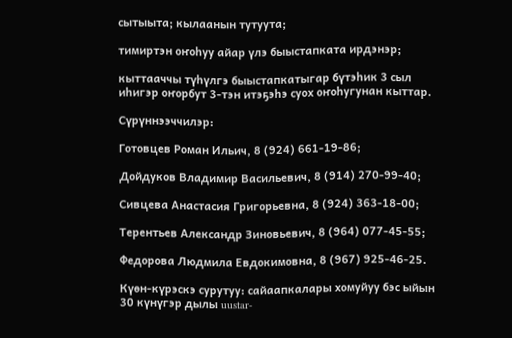сытыыта; кылаанын тутуута;

тимиртэн оҥоһуу айар үлэ быыстапката ирдэнэр;

кыттааччы түһүлгэ быыстапкатыгар бүтэһик 3 сыл иһигэр оҥорбут 3-тэн итэҕэһэ суох оҥоһугунан кыттар.

Сүрүннээччилэр:

Готовцев Роман Ильич, 8 (924) 661-19-86;

Дойдуков Владимир Васильевич, 8 (914) 270-99-40;

Сивцева Анастасия Григорьевна, 8 (924) 363-18-00;

Терентьев Александр Зиновьевич, 8 (964) 077-45-55;

Федорова Людмила Евдокимовна, 8 (967) 925-46-25.

Күөн-күрэскэ сурутуу: сайаапкалары хомуйуу бэс ыйын 30 күнүгэр дылы uustar-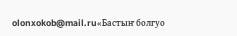olonxokob@mail.ru«Бастыҥ болгуо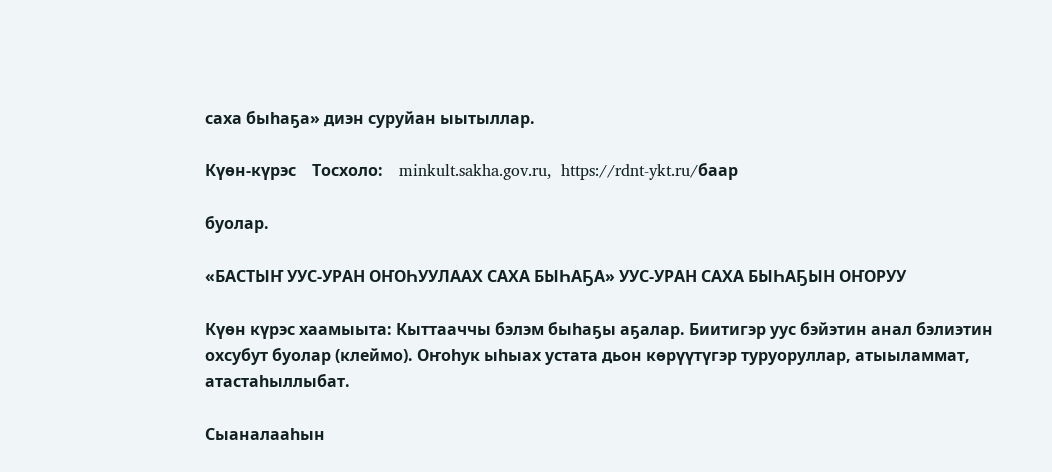саха быһаҕа» диэн суруйан ыытыллар.

Күөн-күрэс    Тосхоло:    minkult.sakha.gov.ru,  https://rdnt-ykt.ru/баар

буолар.

«БАСТЫҤ УУС-УРАН ОҤОҺУУЛААХ САХА БЫҺАҔА» УУС-УРАН САХА БЫҺАҔЫН ОҤОРУУ

Күөн күрэс хаамыыта: Кыттааччы бэлэм быһаҕы аҕалар. Биитигэр уус бэйэтин анал бэлиэтин охсубут буолар (клеймо). Оҥоһук ыһыах устата дьон көрүүтүгэр туруоруллар, атыыламмат, атастаһыллыбат.

Сыаналааһын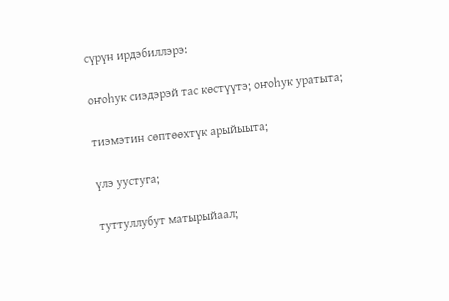сүрүн ирдэбиллэрэ:

оҥоһук сиэдэрэй тас көстүүтэ; оҥоһук уратыта;

тиэмэтин сөптөөхтүк арыйыыта;

үлэ уустуга;

туттуллубут матырыйаал;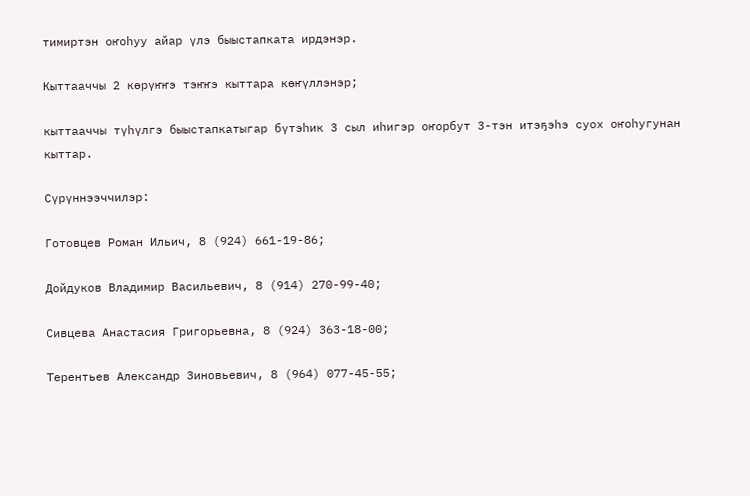тимиртэн оҥоһуу айар үлэ быыстапката ирдэнэр.

Кыттааччы 2 көрүҥҥэ тэҥҥэ кыттара көҥүллэнэр;

кыттааччы түһүлгэ быыстапкатыгар бүтэһик 3 сыл иһигэр оҥорбут 3-тэн итэҕэһэ суох оҥоһугунан кыттар.

Сүрүннээччилэр:

Готовцев Роман Ильич, 8 (924) 661-19-86;

Дойдуков Владимир Васильевич, 8 (914) 270-99-40;

Сивцева Анастасия Григорьевна, 8 (924) 363-18-00;

Терентьев Александр Зиновьевич, 8 (964) 077-45-55;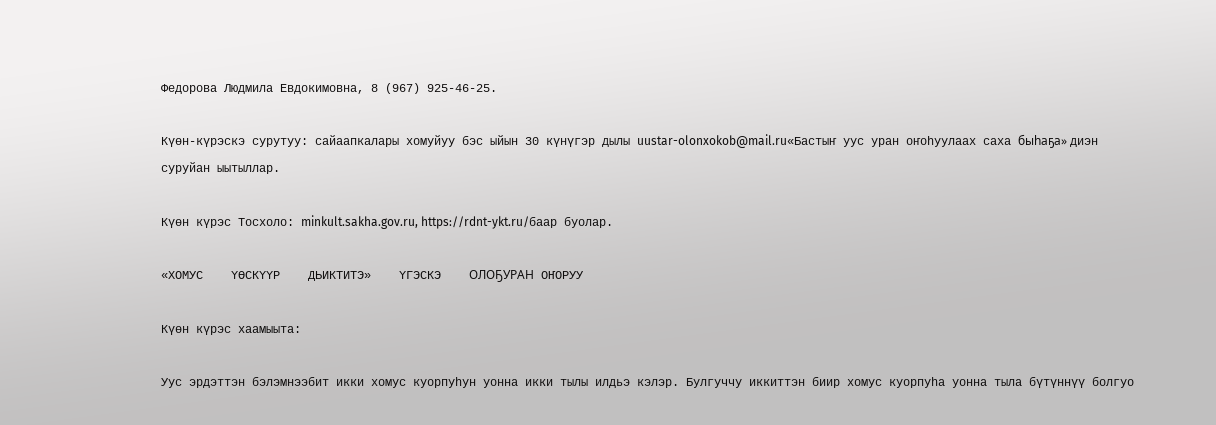Федорова Людмила Евдокимовна, 8 (967) 925-46-25.

Күөн-күрэскэ сурутуу: сайаапкалары хомуйуу бэс ыйын 30 күнүгэр дылы uustar-olonxokob@mail.ru«Бастыҥ уус уран оҥоһуулаах саха быһаҕа» диэн суруйан ыытыллар.

Күөн күрэс Тосхоло: minkult.sakha.gov.ru, https://rdnt-ykt.ru/баар буолар.

«ХОМУС    ҮӨСКҮҮР    ДЬИКТИТЭ»    ҮГЭСКЭ    ОЛОҔУРАН ОҤОРУУ

Күөн күрэс хаамыыта:

Уус эрдэттэн бэлэмнээбит икки хомус куорпуһун уонна икки тылы илдьэ кэлэр. Булгуччу иккиттэн биир хомус куорпуһа уонна тыла бүтүннүү болгуо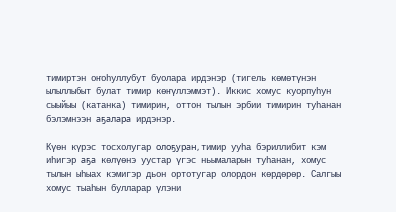тимиртэн оҥоһуллубут буолара ирдэнэр (тигель көмөтүнэн ылыллыбыт булат тимир көҥүллэммэт). Иккис хомус куорпуһун сыыйыы (катанка) тимирин, оттон тылын эрбии тимирин туһанан бэлэмнээн аҕалара ирдэнэр.

Күөн күрэс тосхолугар олоҕуран, тимир ууһа бэриллибит кэм иһигэр аҕа көлүөнэ уустар үгэс ньымаларын туһанан, хомус тылын ыһыах кэмигэр дьон ортотугар олордон көрдөрөр. Салгыы хомус тыаһын булларар үлэни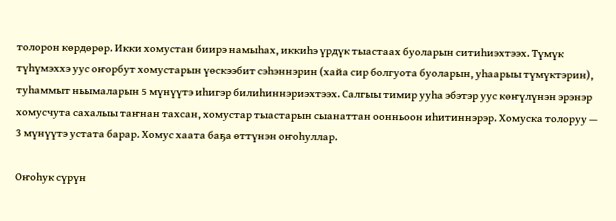толорон көрдөрөр. Икки хомустан биирэ намыһах, иккиһэ үрдүк тыастаах буоларын ситиһиэхтээх. Түмүк түһүмэххэ уус оҥорбут хомустарын үөскээбит сэһэннэрин (хайа сир болгуота буоларын, уһаарыы түмүктэрин), туһаммыт ньымаларын 5 мүнүүтэ иһигэр билиһиннэриэхтээх. Салгыы тимир ууһа эбэтэр уус көҥүлүнэн эрэнэр хомусчута сахалыы таҥнан тахсан, хомустар тыастарын сыанаттан оонньоон иһитиннэрэр. Хомуска толоруу — 3 мүнүүтэ устата барар. Хомус хаата баҕа өттүнэн оҥоһуллар.

Оҥоһук сүрүн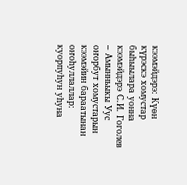кээмэйдэрэ: Күөн күрэскэ хомустар быһыылара уонна кээмэйдэрэ С.И. Гоголев – Амынньыкы Уус оҥорбут хомустарын кээмэйин бараатынан оҥоһуллаллар: куорпуһун уһуна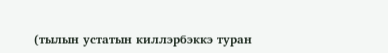(тылын устатын киллэрбэккэ туран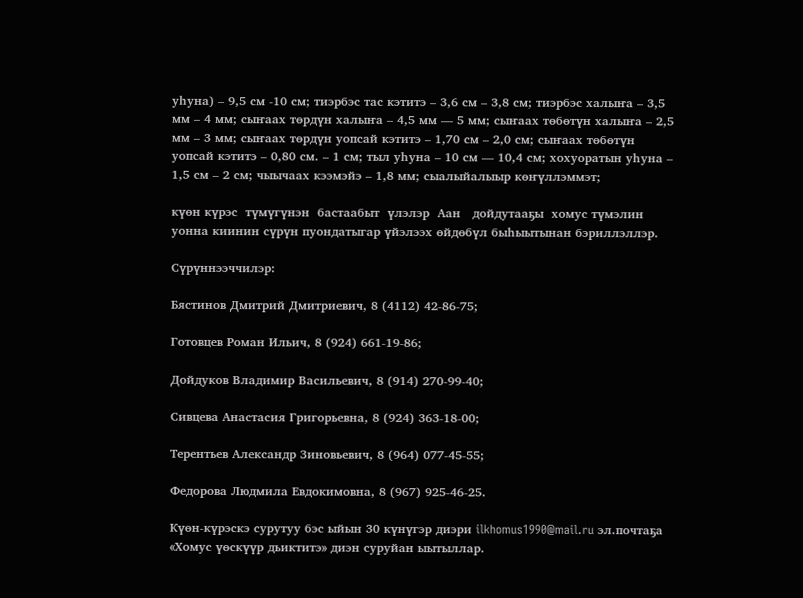уһуна) – 9,5 см -10 см; тиэрбэс тас кэтитэ – 3,6 см – 3,8 см; тиэрбэс халыҥа – 3,5 мм – 4 мм; сыҥаах төрдүн халыҥа – 4,5 мм — 5 мм; сыҥаах төбөтүн халыҥа – 2,5 мм – 3 мм; сыҥаах төрдүн уопсай кэтитэ – 1,70 см – 2,0 см; сыҥаах төбөтүн уопсай кэтитэ – 0,80 см. – 1 см; тыл уһуна – 10 см — 10,4 см; хохуоратын уһуна – 1,5 см – 2 см; чыычаах кээмэйэ – 1,8 мм; сыалыйалыыр көҥүллэммэт;

күөн күрэс  түмүгүнэн  бастаабыт  үлэлэр  Аан   дойдутааҕы  хомус түмэлин уонна киинин сүрүн пуондатыгар үйэлээх өйдөбүл быһыытынан бэриллэллэр.

Сүрүннээччилэр:

Бястинов Дмитрий Дмитриевич, 8 (4112) 42-86-75;

Готовцев Роман Ильич, 8 (924) 661-19-86;

Дойдуков Владимир Васильевич, 8 (914) 270-99-40;

Сивцева Анастасия Григорьевна, 8 (924) 363-18-00;

Терентьев Александр Зиновьевич, 8 (964) 077-45-55;

Федорова Людмила Евдокимовна, 8 (967) 925-46-25.

Күөн-күрэскэ сурутуу бэс ыйын 30 күнүгэр диэри ilkhomus1990@mail.ru эл.почтаҕа «Хомус үөскүүр дьиктитэ» диэн суруйан ыытыллар.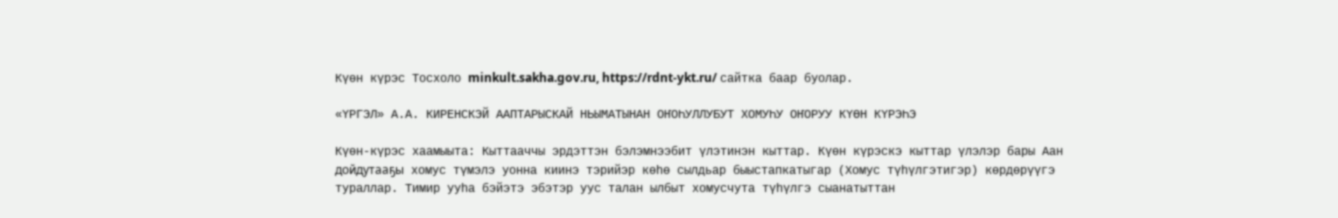Күөн күрэс Тосхоло minkult.sakha.gov.ru, https://rdnt-ykt.ru/ сайтка баар буолар.

«ҮРГЭЛ» А.А. КИРЕНСКЭЙ ААПТАРЫСКАЙ НЬЫМАТЫНАН ОҤОҺУЛЛУБУТ ХОМУҺУ ОҤОРУУ КҮӨН КҮРЭҺЭ

Күөн-күрэс хаамыыта: Кыттааччы эрдэттэн бэлэмнээбит үлэтинэн кыттар. Күөн күрэскэ кыттар үлэлэр бары Аан дойдутааҕы хомус түмэлэ уонна киинэ тэрийэр көһө сылдьар быыстапкатыгар (Хомус түһүлгэтигэр) көрдөрүүгэ тураллар. Тимир ууһа бэйэтэ эбэтэр уус талан ылбыт хомусчута түһүлгэ сыанатыттан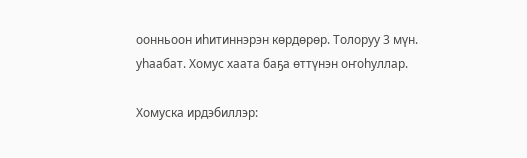оонньоон иһитиннэрэн көрдөрөр. Толоруу 3 мүн. уһаабат. Хомус хаата баҕа өттүнэн оҥоһуллар.

Хомуска ирдэбиллэр: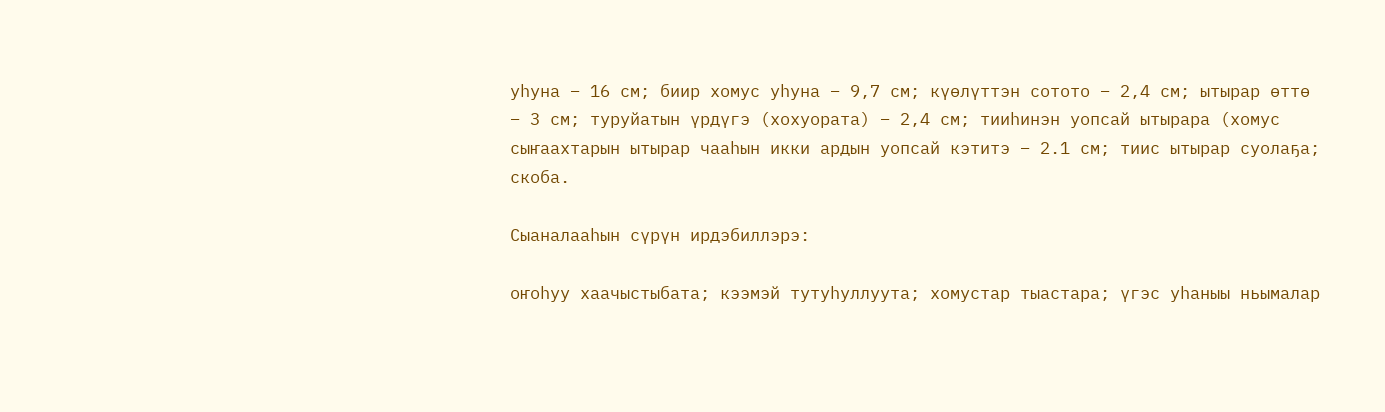уһуна – 16 см; биир хомус уһуна – 9,7 см; күөлүттэн сотото – 2,4 см; ытырар өттө – 3 см; туруйатын үрдүгэ (хохуората) – 2,4 см; тииһинэн уопсай ытырара (хомус сыҥаахтарын ытырар чааһын икки ардын уопсай кэтитэ – 2.1 см; тиис ытырар суолаҕа; скоба.

Сыаналааһын сүрүн ирдэбиллэрэ:

оҥоһуу хаачыстыбата; кээмэй тутуһуллуута; хомустар тыастара; үгэс уһаныы ньымалар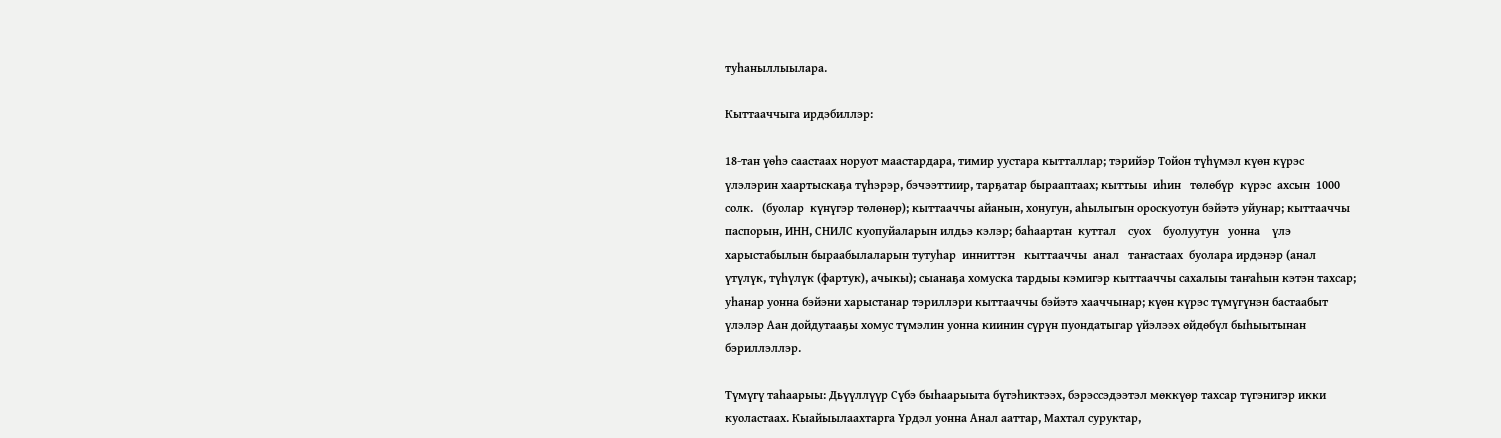туһаныллыылара.

Кыттааччыга ирдэбиллэр:

18-тан үөһэ саастаах норуот маастардара, тимир уустара кытталлар; тэрийэр Тойон түһүмэл күөн күрэс үлэлэрин хаартыскаҕа түһэрэр, бэчээттиир, тарҕатар бырааптаах; кыттыы  иһин   төлөбүр  күрэс  ахсын  1000  солк.   (буолар  күнүгэр төлөнөр); кыттааччы айанын, хонугун, аһылыгын ороскуотун бэйэтэ уйунар; кыттааччы паспорын, ИНН, СНИЛС куопуйаларын илдьэ кэлэр; баһаартан  куттал    суох    буолуутун   уонна    үлэ    харыстабылын быраабылаларын тутуһар  инниттэн   кыттааччы  анал   таҥастаах  буолара ирдэнэр (анал үтүлүк, түһүлүк (фартук), ачыкы); сыанаҕа хомуска тардыы кэмигэр кыттааччы сахалыы таҥаһын кэтэн тахсар; уһанар уонна бэйэни харыстанар тэриллэри кыттааччы бэйэтэ хааччынар; күөн күрэс түмүгүнэн бастаабыт үлэлэр Аан дойдутааҕы хомус түмэлин уонна киинин сүрүн пуондатыгар үйэлээх өйдөбүл быһыытынан бэриллэллэр.

Түмүгү таһаарыы: Дьүүллүүр Сүбэ быһаарыыта бүтэһиктээх, бэрэссэдээтэл мөккүөр тахсар түгэнигэр икки куоластаах. Кыайыылаахтарга Үрдэл уонна Анал ааттар, Махтал суруктар,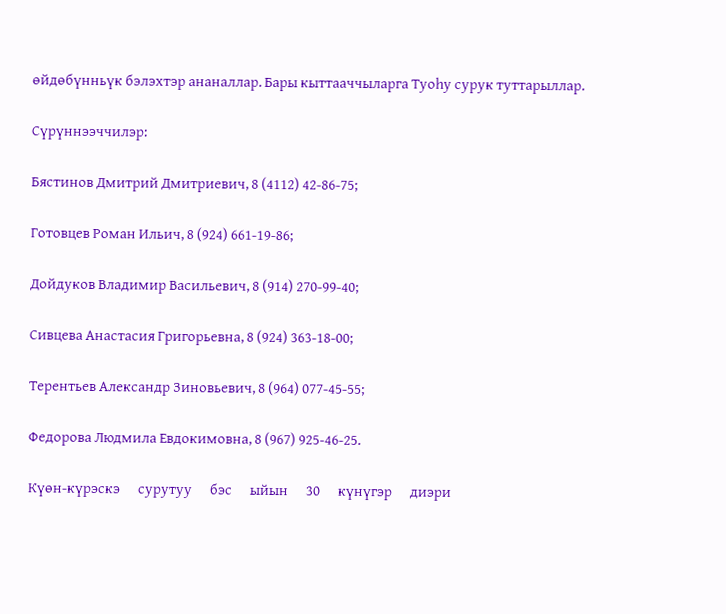өйдөбүнньүк бэлэхтэр ананаллар. Бары кыттааччыларга Туоһу сурук туттарыллар.

Сүрүннээччилэр:

Бястинов Дмитрий Дмитриевич, 8 (4112) 42-86-75;

Готовцев Роман Ильич, 8 (924) 661-19-86;

Дойдуков Владимир Васильевич, 8 (914) 270-99-40;

Сивцева Анастасия Григорьевна, 8 (924) 363-18-00;

Терентьев Александр Зиновьевич, 8 (964) 077-45-55;

Федорова Людмила Евдокимовна, 8 (967) 925-46-25.

Күөн-күрэскэ      сурутуу      бэс      ыйын      30      күнүгэр      диэри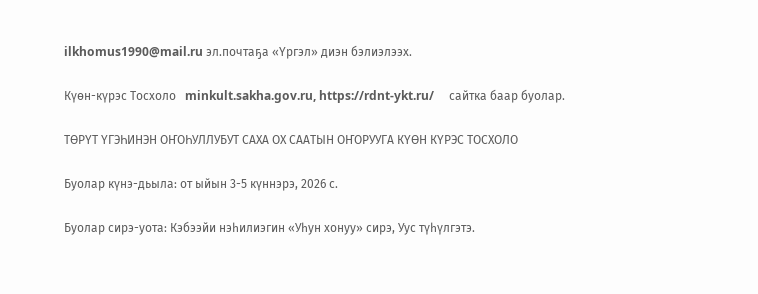ilkhomus1990@mail.ru эл.почтаҕа «Үргэл» диэн бэлиэлээх.

Күөн-күрэс Тосхоло   minkult.sakha.gov.ru, https://rdnt-ykt.ru/     сайтка баар буолар.

ТӨРҮТ ҮГЭҺИНЭН ОҤОҺУЛЛУБУТ САХА ОХ СААТЫН ОҤОРУУГА КҮӨН КҮРЭС ТОСХОЛО

Буолар күнэ-дьыла: от ыйын 3-5 күннэрэ, 2026 с.

Буолар сирэ-уота: Кэбээйи нэһилиэгин «Уһун хонуу» сирэ, Уус түһүлгэтэ.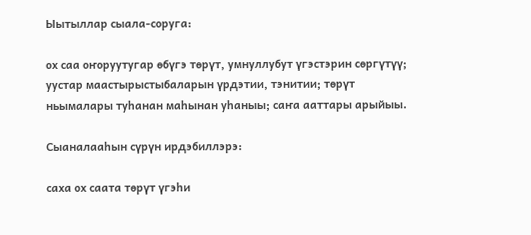Ыытыллар сыала-соруга:

ох саа оҥоруутугар өбүгэ төрүт, умнуллубут үгэстэрин сөргүтүү; уустар маастырыстыбаларын үрдэтии, тэнитии; төрүт ньымалары туһанан маһынан уһаныы; саҥа ааттары арыйыы.

Сыаналааһын сүрүн ирдэбиллэрэ:

саха ох саата төрүт үгэһи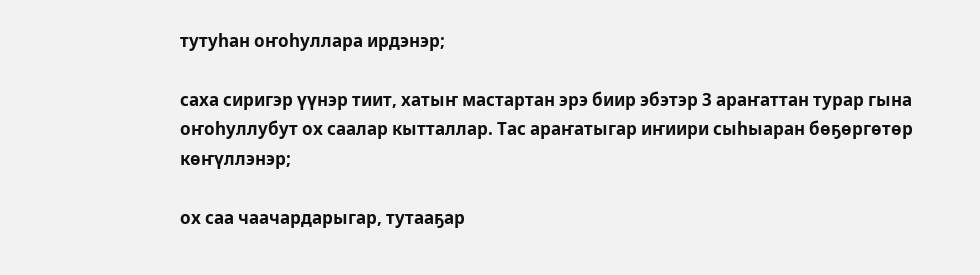тутуһан оҥоһуллара ирдэнэр;

саха сиригэр үүнэр тиит, хатыҥ мастартан эрэ биир эбэтэр 3 араҥаттан турар гына оҥоһуллубут ох саалар кытталлар. Тас араҥатыгар иҥиири сыһыаран бөҕөргөтөр көҥүллэнэр;

ох саа чаачардарыгар, тутааҕар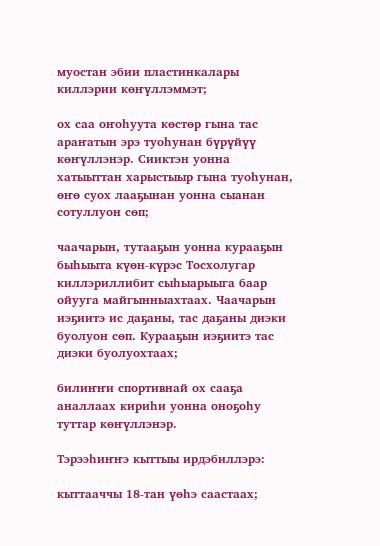муостан эбии пластинкалары киллэрии көҥүллэммэт;

ох саа оҥоһуута көстөр гына тас араҥатын эрэ туоһунан бүрүйүү көҥүллэнэр. Сииктэн уонна хатыыттан харыстыыр гына туоһунан, өҥө суох лааҕынан уонна сыанан сотуллуон сөп;

чаачарын, тутааҕын уонна курааҕын быһыыта күөн-күрэс Тосхолугар киллэриллибит сыһыарыыга баар ойууга майгынныахтаах. Чаачарын иэҕиитэ ис даҕаны, тас даҕаны диэки буолуон сөп. Курааҕын иэҕиитэ тас диэки буолуохтаах;

билиҥҥи спортивнай ох сааҕа аналлаах кириһи уонна оноҕоһу туттар көҥүллэнэр.

Тэрээһиҥҥэ кыттыы ирдэбиллэрэ:

кыттааччы 18-тан үөһэ саастаах;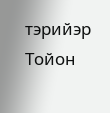тэрийэр Тойон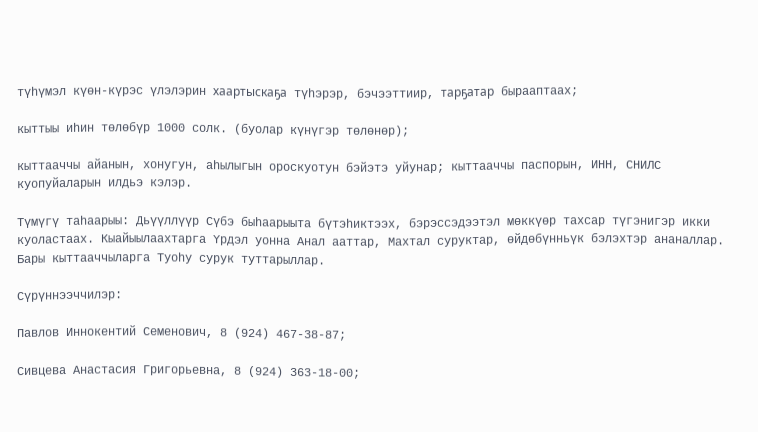түһүмэл күөн-күрэс үлэлэрин хаартыскаҕа түһэрэр, бэчээттиир, тарҕатар бырааптаах;

кыттыы иһин төлөбүр 1000 солк. (буолар күнүгэр төлөнөр);

кыттааччы айанын, хонугун, аһылыгын ороскуотун бэйэтэ уйунар; кыттааччы паспорын, ИНН, СНИЛС куопуйаларын илдьэ кэлэр.

Түмүгү таһаарыы: Дьүүллүүр Сүбэ быһаарыыта бүтэһиктээх, бэрэссэдээтэл мөккүөр тахсар түгэнигэр икки куоластаах. Кыайыылаахтарга Үрдэл уонна Анал ааттар, Махтал суруктар, өйдөбүнньүк бэлэхтэр ананаллар. Бары кыттааччыларга Туоһу сурук туттарыллар.

Сүрүннээччилэр:

Павлов Иннокентий Семенович, 8 (924) 467-38-87;

Сивцева Анастасия Григорьевна, 8 (924) 363-18-00;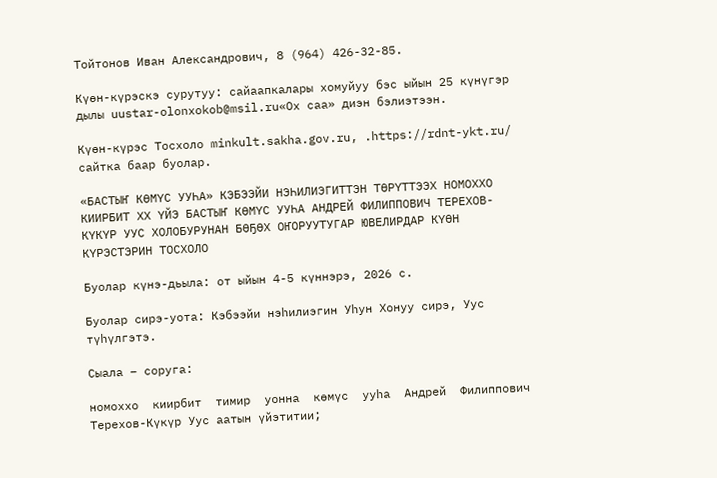Тойтонов Иван Александрович, 8 (964) 426-32-85.

Күөн-күрэскэ сурутуу: сайаапкалары хомуйуу бэс ыйын 25 күнүгэр дылы uustar-olonxokob@msil.ru«Ох саа» диэн бэлиэтээн.

Күөн-күрэс Тосхоло minkult.sakha.gov.ru, .https://rdnt-ykt.ru/ сайтка баар буолар.

«БАСТЫҤ КӨМҮС УУҺА» КЭБЭЭЙИ НЭҺИЛИЭГИТТЭН ТӨРҮТТЭЭХ НОМОХХО КИИРБИТ ХХ ҮЙЭ БАСТЫҤ КӨМҮС УУҺА АНДРЕЙ ФИЛИППОВИЧ ТЕРЕХОВ-КҮКҮР УУС ХОЛОБУРУНАН БӨҔӨХ ОҤОРУУТУГАР ЮВЕЛИРДАР КҮӨН КҮРЭСТЭРИН ТОСХОЛО

Буолар күнэ-дьыла: от ыйын 4-5 күннэрэ, 2026 с.

Буолар сирэ-уота: Кэбээйи нэһилиэгин Уһун Хонуу сирэ, Уус түһүлгэтэ.

Сыала – соруга:

номоххо  киирбит  тимир  уонна  көмүс  ууһа  Андрей  Филиппович Терехов-Күкүр Уус аатын үйэтитии;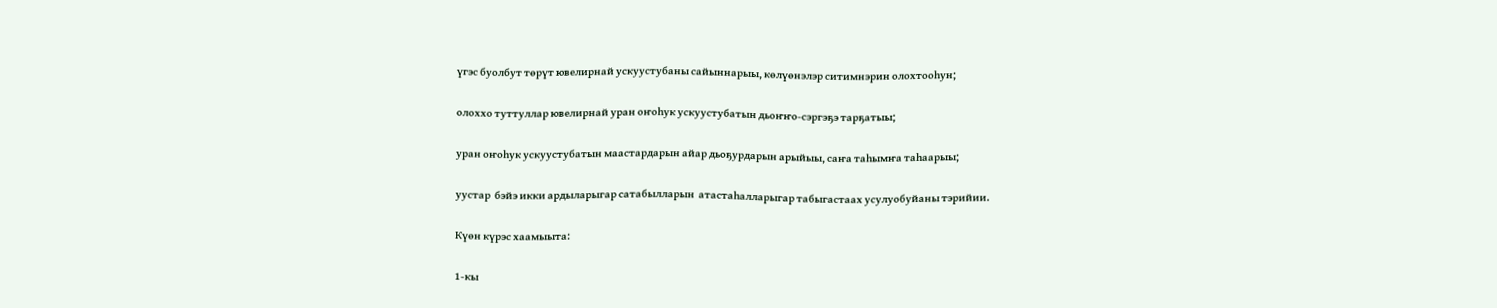үгэс буолбут төрүт ювелирнай ускуустубаны сайыннарыы, көлүөнэлэр ситимнэрин олохтооһун;

олоххо туттуллар ювелирнай уран оҥоһук ускуустубатын дьоҥҥо-сэргэҕэ тарҕатыы;

уран оҥоһук ускуустубатын маастардарын айар дьоҕурдарын арыйыы, саҥа таһымҥа таһаарыы;

уустар  бэйэ икки ардыларыгар сатабылларын  атастаһалларыгар табыгастаах усулуобуйаны тэрийии.

Күөн күрэс хаамыыта:

1-кы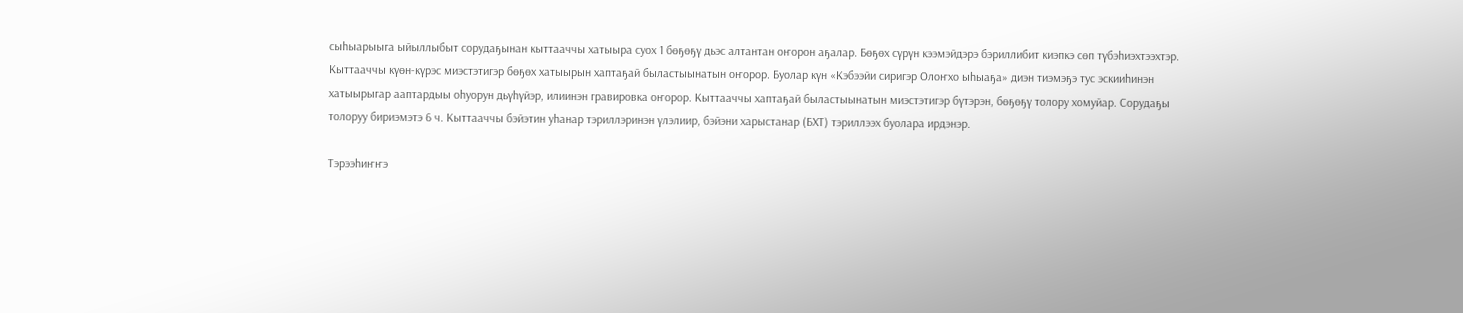сыһыарыыга ыйыллыбыт сорудаҕынан кыттааччы хатыыра суох 1 бөҕөҕү дьэс алтантан оҥорон аҕалар. Бөҕөх сүрүн кээмэйдэрэ бэриллибит киэпкэ сөп түбэһиэхтээхтэр. Кыттааччы күөн-күрэс миэстэтигэр бөҕөх хатыырын хаптаҕай быластыынатын оҥорор. Буолар күн «Кэбээйи сиригэр Олоҥхо ыһыаҕа» диэн тиэмэҕэ тус эскииһинэн хатыырыгар ааптардыы оһуорун дьүһүйэр, илиинэн гравировка оҥорор. Кыттааччы хаптаҕай быластыынатын миэстэтигэр бүтэрэн, бөҕөҕү толору хомуйар. Сорудаҕы толоруу бириэмэтэ 6 ч. Кыттааччы бэйэтин уһанар тэриллэринэн үлэлиир, бэйэни харыстанар (БХТ) тэриллээх буолара ирдэнэр.

Тэрээһиҥҥэ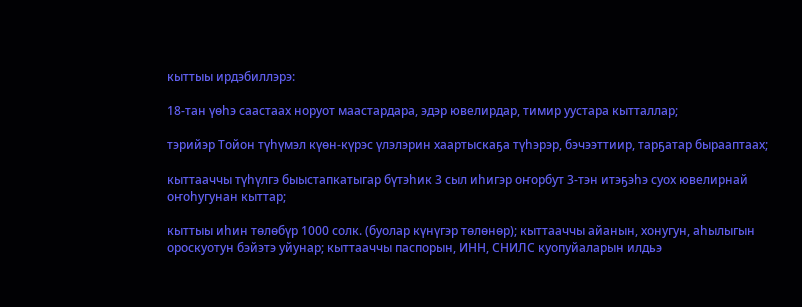кыттыы ирдэбиллэрэ:

18-тан үөһэ саастаах норуот маастардара, эдэр ювелирдар, тимир уустара кытталлар;

тэрийэр Тойон түһүмэл күөн-күрэс үлэлэрин хаартыскаҕа түһэрэр, бэчээттиир, тарҕатар бырааптаах;

кыттааччы түһүлгэ быыстапкатыгар бүтэһик 3 сыл иһигэр оҥорбут 3-тэн итэҕэһэ суох ювелирнай оҥоһугунан кыттар;

кыттыы иһин төлөбүр 1000 солк. (буолар күнүгэр төлөнөр); кыттааччы айанын, хонугун, аһылыгын ороскуотун бэйэтэ уйунар; кыттааччы паспорын, ИНН, СНИЛС куопуйаларын илдьэ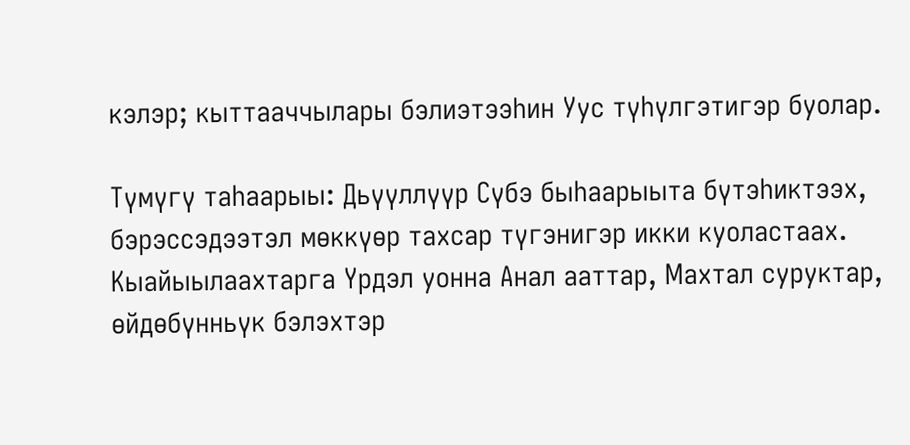кэлэр; кыттааччылары бэлиэтээһин Уус түһүлгэтигэр буолар.

Түмүгү таһаарыы: Дьүүллүүр Сүбэ быһаарыыта бүтэһиктээх, бэрэссэдээтэл мөккүөр тахсар түгэнигэр икки куоластаах. Кыайыылаахтарга Үрдэл уонна Анал ааттар, Махтал суруктар, өйдөбүнньүк бэлэхтэр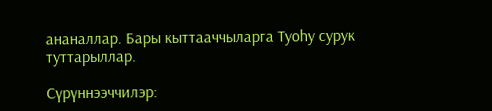ананаллар. Бары кыттааччыларга Туоһу сурук туттарыллар.

Сүрүннээччилэр: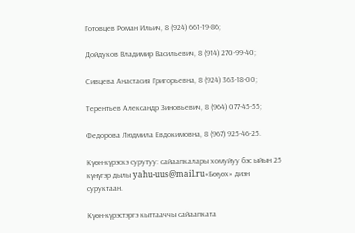Готовцев Роман Ильич, 8 (924) 661-19-86;

Дойдуков Владимир Васильевич, 8 (914) 270-99-40;

Сивцева Анастасия Григорьевна, 8 (924) 363-18-00;

Терентьев Александр Зиновьевич, 8 (964) 077-45-55;

Федорова Людмила Евдокимовна, 8 (967) 925-46-25.

Күөн-күрэскэ сурутуу: сайаапкалары хомуйуу бэс ыйын 25 күнүгэр дылы yahu-uus@mail.ru«Бөҕөх» диэн суруктаан.

Күөн-күрэстэргэ кыттааччы сайаапката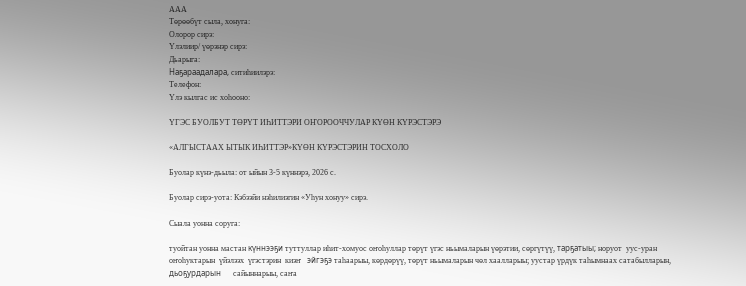ААА
Төрөөбүт сыла, хонуга:
Олорор сирэ:
Үлэлиир/ үөрэнэр сирэ:
Дьарыга:
Наҕараадалара, ситиһиилэрэ:
Телефон:
Үлэ кылгас ис хоһооно:

ҮГЭС БУОЛБУТ ТӨРҮТ ИҺИТТЭРИ ОҤОРООЧЧУЛАР КҮӨН КҮРЭСТЭРЭ

«АЛГЫСТААХ ЫТЫК ИҺИТТЭР»КҮӨН КҮРЭСТЭРИН ТОСХОЛО

Буолар күнэ-дьыла: от ыйын 3-5 күннэрэ, 2026 с.

Буолар сирэ-уота: Кэбээйи нэһилиэгин «Уһун хонуу» сирэ.

Сыала уонна соруга:

туойтан уонна мастан күннээҕи туттуллар иһит-хомуос оҥоһуллар төрүт үгэс ньымаларын үөрэтии, сөргүтүү, тарҕатыы; норуот  уус-уран  оҥоһуктарын  үйэлээх  үгэстэрин  киэҥ   эйгэҕэ таһаарыы, көрдөрүү, төрүт ньымаларын чөл хаалларыы; уустар үрдүк таһымнаах сатабылларын, дьоҕурдарын      сайыннарыы, саҥа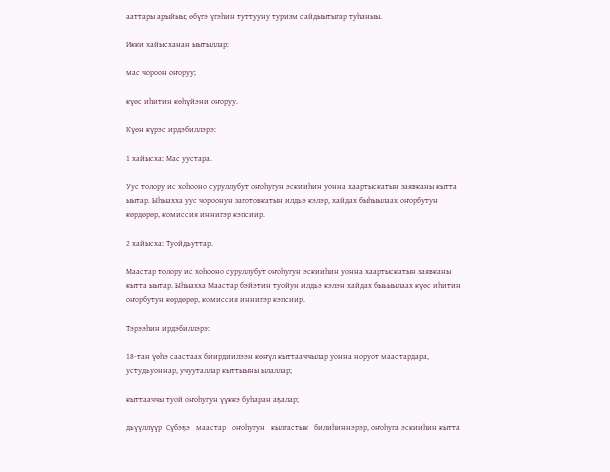ааттары арыйыы; өбүгэ үгэһин туттууну туризм сайдыытыгар туһаныы.

Икки хайысханан ыытыллар:

мас чороон оҥоруу;

күөс иһитин көһүйэни оҥоруу.

Күөн күрэс ирдэбиллэрэ:

1 хайысха: Мас уустара.

Уус толору ис хоһооно суруллубут оҥоһугун эскииһин уонна хаартыскатын заявканы кытта ыытар. Ыһыахха уус чороонун заготовкатын илдьэ кэлэр, хайдах быһыылаах оҥорбутун көрдөрөр, комиссия иннигэр кэпсиир.

2 хайысха: Туойдьуттар.

Маастар толору ис хоһооно суруллубут оҥоһугун эскииһин уонна хаартыскатын заявканы кытта ыытар. Ыһыахха Маастар бэйэтин туойун илдьэ кэлэн хайдах быьыылаах күөс иһитин оҥорбутун көрдөрөр, комиссия иннигэр кэпсиир.

Тэрээһин ирдэбиллэрэ:

18-тан үөһэ саастаах биирдиилээн көҥүл кыттааччылар уонна норуот маастардара, устудьуоннар, учууталлар кыттыыны ылаллар;

кыттааччы туой оҥоһугун үүккэ буһаран аҕалар;

дьүүллүүр  Сүбэҕэ   маастар   оҥоһугун   кылгастык   билиһиннэрэр, оҥоһуга эскииһин кытта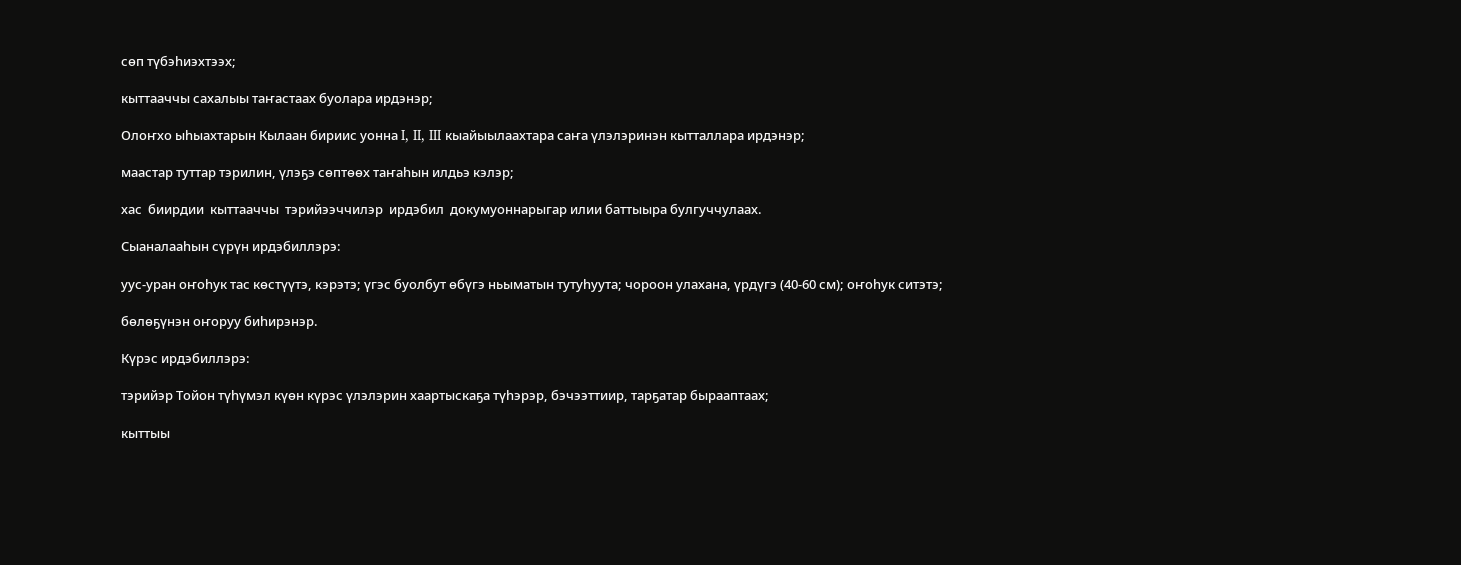сөп түбэһиэхтээх;

кыттааччы сахалыы таҥастаах буолара ирдэнэр;

Олоҥхо ыһыахтарын Кылаан бириис уонна I, II, III кыайыылаахтара саҥа үлэлэринэн кытталлара ирдэнэр;

маастар туттар тэрилин, үлэҕэ сөптөөх таҥаһын илдьэ кэлэр;

хас  биирдии  кыттааччы  тэрийээччилэр  ирдэбил  докумуоннарыгар илии баттыыра булгуччулаах.

Сыаналааһын сүрүн ирдэбиллэрэ:

уус-уран оҥоһук тас көстүүтэ, кэрэтэ; үгэс буолбут өбүгэ ньыматын тутуһуута; чороон улахана, үрдүгэ (40-60 см); оҥоһук ситэтэ;

бөлөҕүнэн оҥоруу биһирэнэр.

Күрэс ирдэбиллэрэ:

тэрийэр Тойон түһүмэл күөн күрэс үлэлэрин хаартыскаҕа түһэрэр, бэчээттиир, тарҕатар бырааптаах;

кыттыы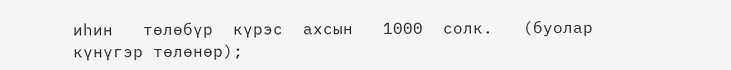иһин   төлөбүр  күрэс  ахсын   1000  солк.   (буолар  күнүгэр төлөнөр);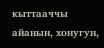кыттааччы айанын, хонугун,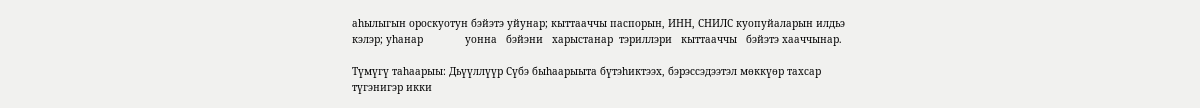аһылыгын ороскуотун бэйэтэ уйунар; кыттааччы паспорын, ИНН, СНИЛС куопуйаларын илдьэ кэлэр; уһанар              уонна   бэйэни   харыстанар  тэриллэри   кыттааччы   бэйэтэ хааччынар.

Түмүгү таһаарыы: Дьүүллүүр Сүбэ быһаарыыта бүтэһиктээх, бэрэссэдээтэл мөккүөр тахсар түгэнигэр икки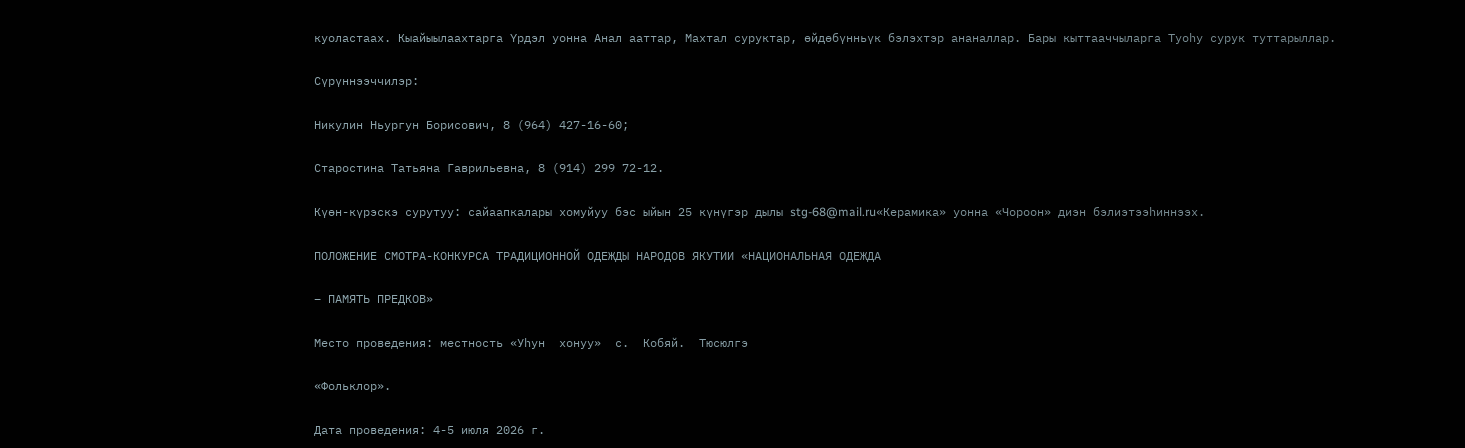куоластаах. Кыайыылаахтарга Үрдэл уонна Анал ааттар, Махтал суруктар, өйдөбүнньүк бэлэхтэр ананаллар. Бары кыттааччыларга Туоһу сурук туттарыллар.

Сүрүннээччилэр:

Никулин Ньургун Борисович, 8 (964) 427-16-60;

Старостина Татьяна Гаврильевна, 8 (914) 299 72-12.

Күөн-күрэскэ сурутуу: сайаапкалары хомуйуу бэс ыйын 25 күнүгэр дылы stg-68@mail.ru«Керамика» уонна «Чороон» диэн бэлиэтээһиннээх.

ПОЛОЖЕНИЕ СМОТРА-КОНКУРСА ТРАДИЦИОННОЙ ОДЕЖДЫ НАРОДОВ ЯКУТИИ «НАЦИОНАЛЬНАЯ ОДЕЖДА

– ПАМЯТЬ ПРЕДКОВ»

Место проведения: местность «Уһун  хонуу»  с.  Кобяй.  Тюсюлгэ

«Фольклор».

Дата проведения: 4-5 июля 2026 г.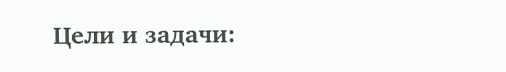Цели и задачи: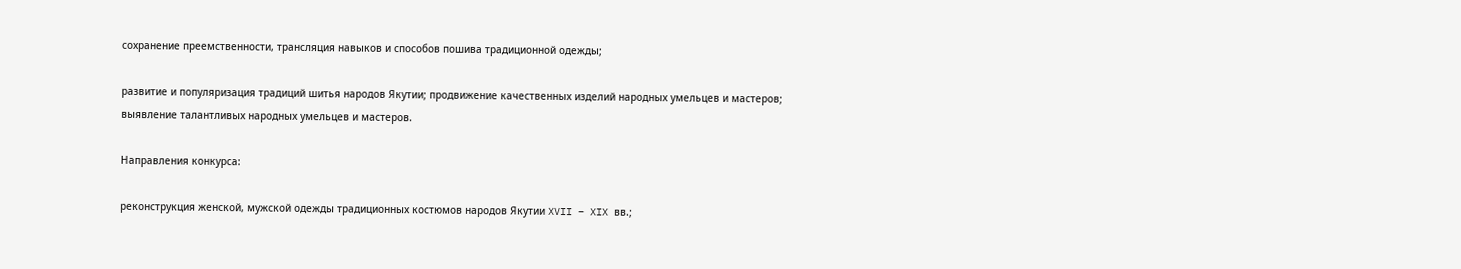сохранение преемственности, трансляция навыков и способов пошива традиционной одежды;

развитие и популяризация традиций шитья народов Якутии; продвижение качественных изделий народных умельцев и мастеров; выявление талантливых народных умельцев и мастеров.

Направления конкурса:

реконструкция женской, мужской одежды традиционных костюмов народов Якутии XVII – XIX вв.;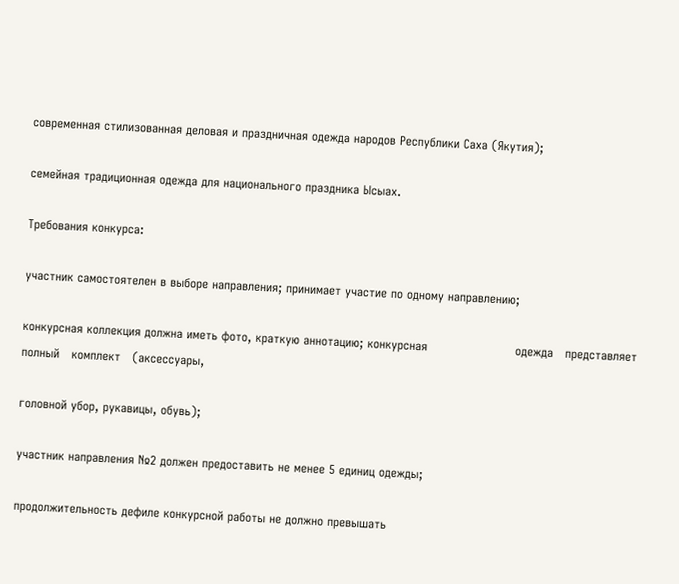современная стилизованная деловая и праздничная одежда народов Республики Саха (Якутия);

семейная традиционная одежда для национального праздника Ысыах.

Требования конкурса:

участник самостоятелен в выборе направления; принимает участие по одному направлению;

конкурсная коллекция должна иметь фото, краткую аннотацию; конкурсная                      одежда   представляет   полный   комплект   (аксессуары,

головной убор, рукавицы, обувь);

участник направления №2 должен предоставить не менее 5 единиц одежды;

продолжительность дефиле конкурсной работы не должно превышать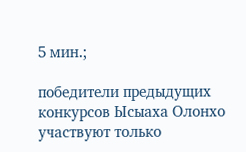5 мин.;

победители предыдущих конкурсов Ысыаха Олонхо участвуют только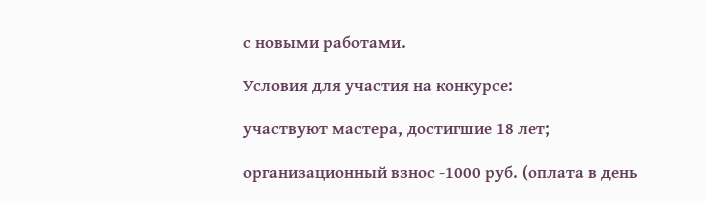с новыми работами.

Условия для участия на конкурсе:

участвуют мастера, достигшие 18 лет;

организационный взнос -1000 руб. (оплата в день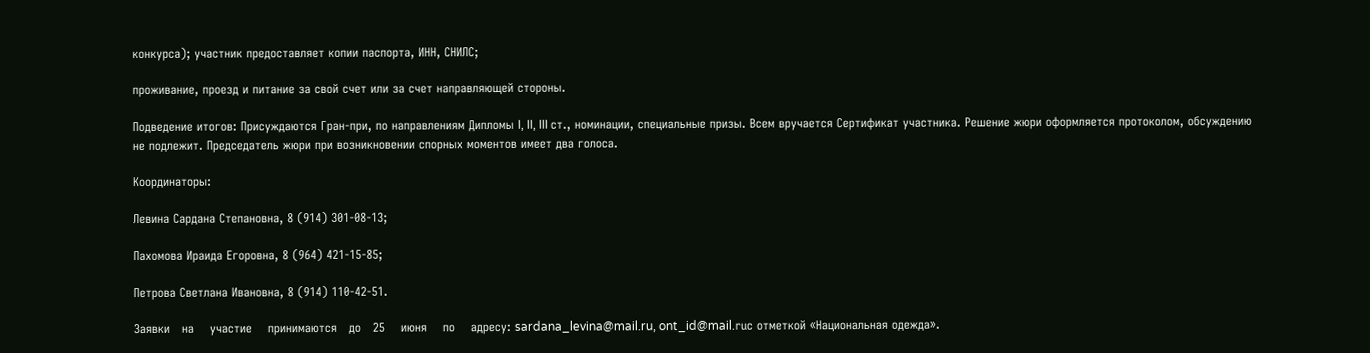конкурса); участник предоставляет копии паспорта, ИНН, СНИЛС;

проживание, проезд и питание за свой счет или за счет направляющей стороны.

Подведение итогов: Присуждаются Гран-при, по направлениям Дипломы I, II, III ст., номинации, специальные призы. Всем вручается Сертификат участника. Решение жюри оформляется протоколом, обсуждению не подлежит. Председатель жюри при возникновении спорных моментов имеет два голоса.

Координаторы:

Левина Сардана Степановна, 8 (914) 301-08-13;

Пахомова Ираида Егоровна, 8 (964) 421-15-85;

Петрова Светлана Ивановна, 8 (914) 110-42-51.

Заявки   на    участие    принимаются   до   25    июня    по    адресу: sardana_levina@mail.ru, ont_id@mail.ruс отметкой «Национальная одежда».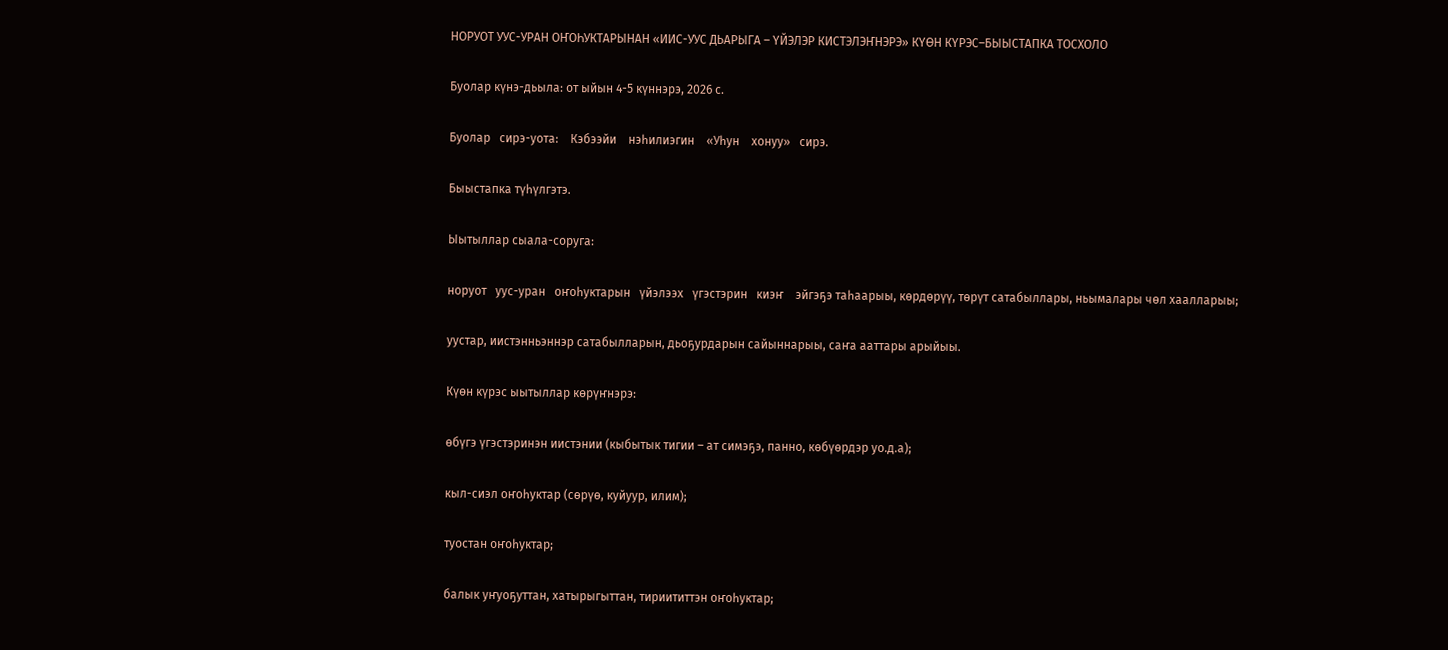НОРУОТ УУС-УРАН ОҤОҺУКТАРЫНАН «ИИС-УУС ДЬАРЫГА – ҮЙЭЛЭР КИСТЭЛЭҤНЭРЭ» КҮӨН КҮРЭС–БЫЫСТАПКА ТОСХОЛО

Буолар күнэ-дьыла: от ыйын 4-5 күннэрэ, 2026 с.

Буолар   сирэ-уота:    Кэбээйи    нэһилиэгин    «Уһун    хонуу»   сирэ.

Быыстапка түһүлгэтэ.

Ыытыллар сыала-соруга:

норуот   уус-уран   оҥоһуктарын   үйэлээх   үгэстэрин   киэҥ    эйгэҕэ таһаарыы, көрдөрүү, төрүт сатабыллары, ньымалары чөл хаалларыы;

уустар, иистэнньэннэр сатабылларын, дьоҕурдарын сайыннарыы, саҥа ааттары арыйыы.

Күөн күрэс ыытыллар көрүҥнэрэ:

өбүгэ үгэстэринэн иистэнии (кыбытык тигии – ат симэҕэ, панно, көбүөрдэр уо.д.а);

кыл-сиэл оҥоһуктар (сөрүө, куйуур, илим);

туостан оҥоһуктар;

балык уҥуоҕуттан, хатырыгыттан, тириититтэн оҥоһуктар;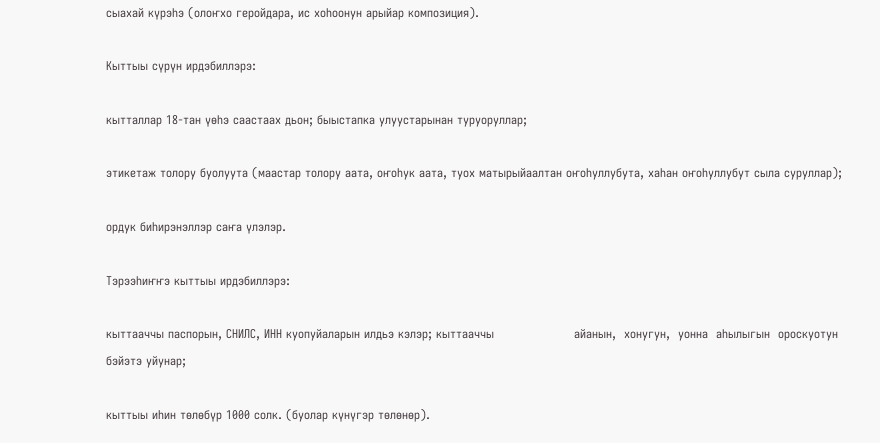сыахай күрэһэ (олоҥхо геройдара, ис хоһоонун арыйар композиция).

Кыттыы сүрүн ирдэбиллэрэ:

кытталлар 18-тан үөһэ саастаах дьон; быыстапка улуустарынан туруоруллар;

этикетаж толору буолуута (маастар толору аата, оҥоһук аата, туох матырыйаалтан оҥоһуллубута, хаһан оҥоһуллубут сыла суруллар);

ордук биһирэнэллэр саҥа үлэлэр.

Тэрээһиҥҥэ кыттыы ирдэбиллэрэ:

кыттааччы паспорын, СНИЛС, ИНН куопуйаларын илдьэ кэлэр; кыттааччы                    айанын,  хонугун,  уонна  аһылыгын  ороскуотун  бэйэтэ уйунар;

кыттыы иһин төлөбүр 1000 солк. (буолар күнүгэр төлөнөр).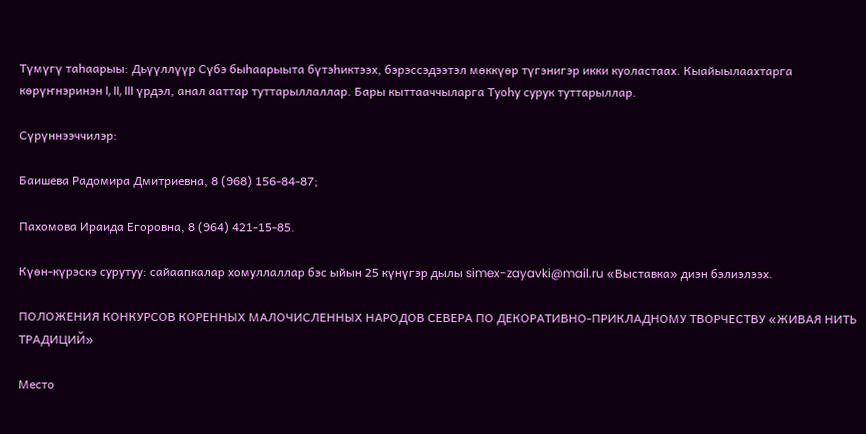Түмүгү таһаарыы: Дьүүллүүр Сүбэ быһаарыыта бүтэһиктээх, бэрэссэдээтэл мөккүөр түгэнигэр икки куоластаах. Кыайыылаахтарга көрүҥнэринэн I, II, III үрдэл, анал ааттар туттарыллаллар. Бары кыттааччыларга Туоһу сурук туттарыллар.

Сүрүннээччилэр:

Баишева Радомира Дмитриевна, 8 (968) 156-84-87;

Пахомова Ираида Егоровна, 8 (964) 421-15-85.

Күөн-күрэскэ сурутуу: сайаапкалар хомуллаллар бэс ыйын 25 күнүгэр дылы simex-zayavki@mail.ru «Выставка» диэн бэлиэлээх.

ПОЛОЖЕНИЯ КОНКУРСОВ КОРЕННЫХ МАЛОЧИСЛЕННЫХ НАРОДОВ СЕВЕРА ПО ДЕКОРАТИВНО-ПРИКЛАДНОМУ ТВОРЧЕСТВУ «ЖИВАЯ НИТЬ ТРАДИЦИЙ»

Место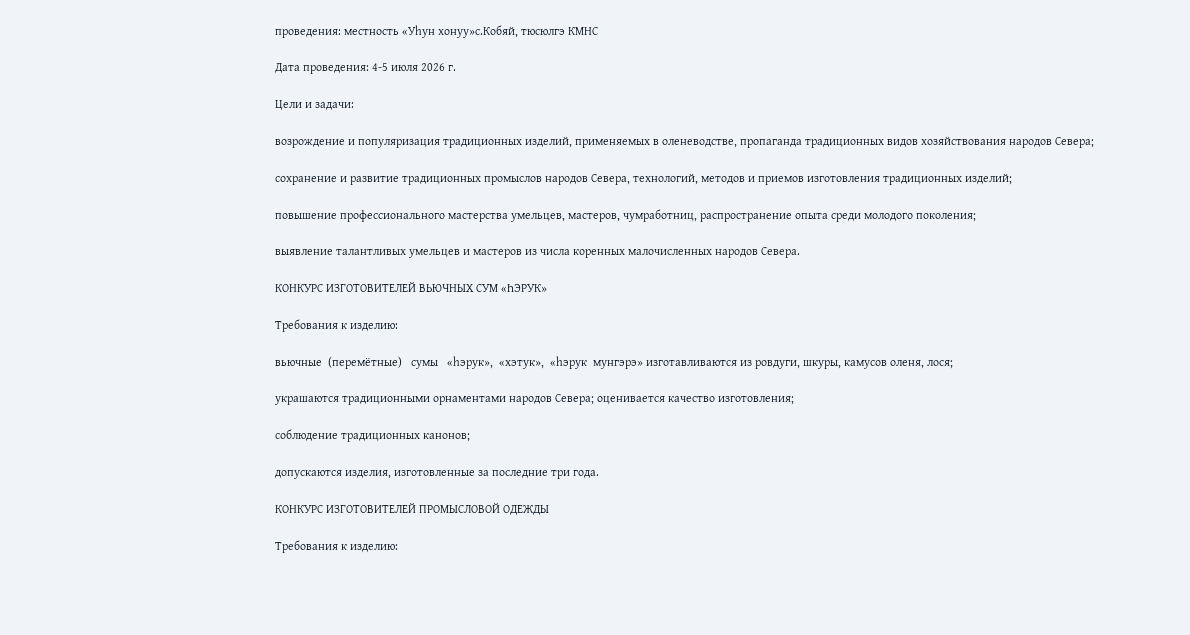проведения: местность «Уһун хонуу»с.Кобяй, тюсюлгэ КМНС

Дата проведения: 4-5 июля 2026 г.

Цели и задачи:

возрождение и популяризация традиционных изделий, применяемых в оленеводстве, пропаганда традиционных видов хозяйствования народов Севера;

сохранение и развитие традиционных промыслов народов Севера, технологий, методов и приемов изготовления традиционных изделий;

повышение профессионального мастерства умельцев, мастеров, чумработниц, распространение опыта среди молодого поколения;

выявление талантливых умельцев и мастеров из числа коренных малочисленных народов Севера.

КОНКУРС ИЗГОТОВИТЕЛЕЙ ВЬЮЧНЫХ СУМ «ҺЭРУК»

Требования к изделию:

вьючные  (перемётные)   сумы   «һэрук»,  «хэтук»,  «һэрук  мунгэрэ» изготавливаются из ровдуги, шкуры, камусов оленя, лося;

украшаются традиционными орнаментами народов Севера; оценивается качество изготовления;

соблюдение традиционных канонов;

допускаются изделия, изготовленные за последние три года.

КОНКУРС ИЗГОТОВИТЕЛЕЙ ПРОМЫСЛОВОЙ ОДЕЖДЫ

Требования к изделию: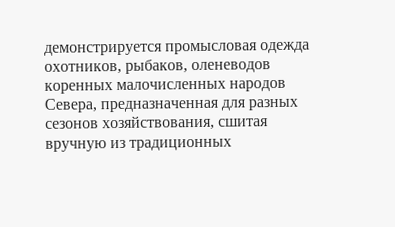демонстрируется промысловая одежда охотников, рыбаков, оленеводов коренных малочисленных народов Севера, предназначенная для разных сезонов хозяйствования, сшитая вручную из традиционных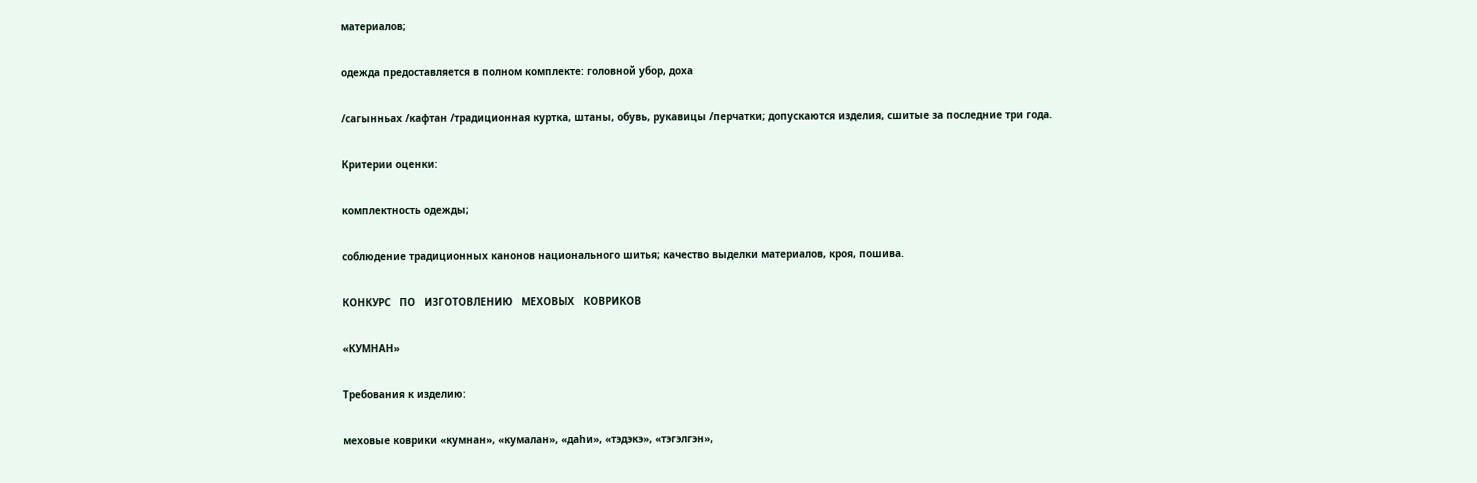материалов;

одежда предоставляется в полном комплекте: головной убор, доха

/сагынньах /кафтан /традиционная куртка, штаны, обувь, рукавицы /перчатки; допускаются изделия, сшитые за последние три года.

Критерии оценки:

комплектность одежды;

соблюдение традиционных канонов национального шитья; качество выделки материалов, кроя, пошива.

КОНКУРС   ПО   ИЗГОТОВЛЕНИЮ   МЕХОВЫХ   КОВРИКОВ

«КУМНАН»

Требования к изделию:

меховые коврики «кумнан», «кумалан», «даһи», «тэдэкэ», «тэгэлгэн»,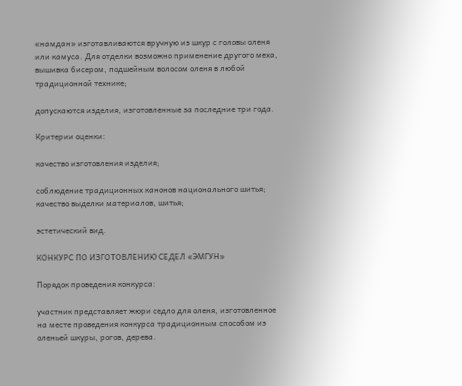«намдан» изготавливаются вручную из шкур с головы оленя или камуса. Для отделки возможно применение другого меха, вышивка бисером, подшейным волосом оленя в любой традиционной технике;

допускаются изделия, изготовленные за последние три года.

Критерии оценки:

качество изготовления изделия;

соблюдение традиционных канонов национального шитья; качество выделки материалов, шитья;

эстетический вид.

КОНКУРС ПО ИЗГОТОВЛЕНИЮ СЕДЕЛ «ЭМГУН»

Порядок проведения конкурса:

участник представляет жюри седло для оленя, изготовленное на месте проведения конкурса традиционным способом из оленьей шкуры, рогов, дерева.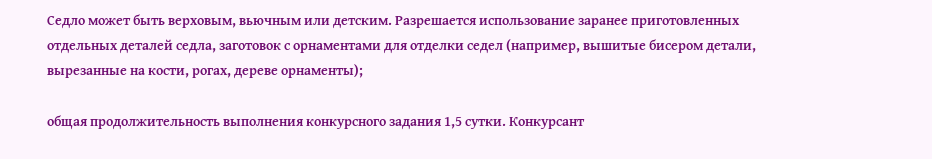Седло может быть верховым, вьючным или детским. Разрешается использование заранее приготовленных отдельных деталей седла, заготовок с орнаментами для отделки седел (например, вышитые бисером детали, вырезанные на кости, рогах, дереве орнаменты);

общая продолжительность выполнения конкурсного задания 1,5 сутки. Конкурсант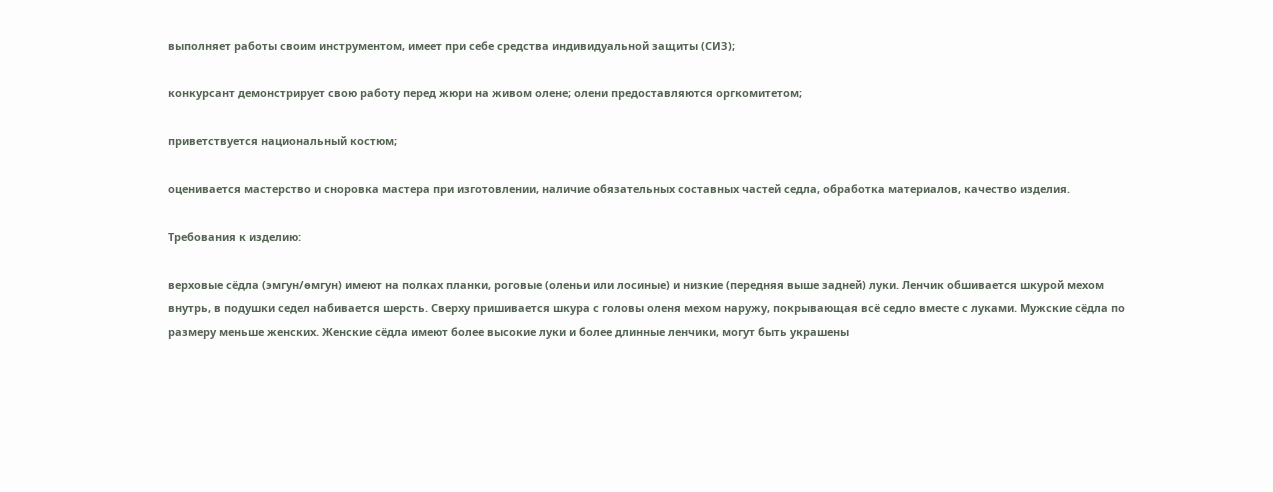выполняет работы своим инструментом, имеет при себе средства индивидуальной защиты (СИЗ);

конкурсант демонстрирует свою работу перед жюри на живом олене; олени предоставляются оргкомитетом;

приветствуется национальный костюм;

оценивается мастерство и сноровка мастера при изготовлении, наличие обязательных составных частей седла, обработка материалов, качество изделия.

Требования к изделию:

верховые сёдла (эмгун/өмгун) имеют на полках планки, роговые (оленьи или лосиные) и низкие (передняя выше задней) луки. Ленчик обшивается шкурой мехом внутрь, в подушки седел набивается шерсть. Сверху пришивается шкура с головы оленя мехом наружу, покрывающая всё седло вместе с луками. Мужские сёдла по размеру меньше женских. Женские сёдла имеют более высокие луки и более длинные ленчики, могут быть украшены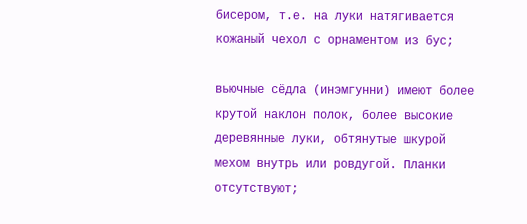бисером, т.е. на луки натягивается кожаный чехол с орнаментом из бус;

вьючные сёдла (инэмгунни) имеют более крутой наклон полок, более высокие деревянные луки, обтянутые шкурой мехом внутрь или ровдугой. Планки отсутствуют;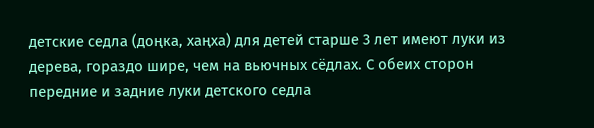детские седла (доңка, хаңха) для детей старше 3 лет имеют луки из дерева, гораздо шире, чем на вьючных сёдлах. С обеих сторон передние и задние луки детского седла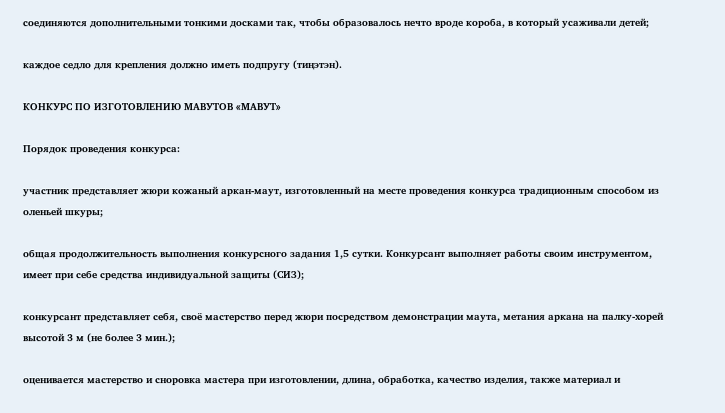соединяются дополнительными тонкими досками так, чтобы образовалось нечто вроде короба, в который усаживали детей;

каждое седло для крепления должно иметь подпругу (тиңэтэн).

КОНКУРС ПО ИЗГОТОВЛЕНИЮ МАВУТОВ «МАВУТ»

Порядок проведения конкурса:

участник представляет жюри кожаный аркан-маут, изготовленный на месте проведения конкурса традиционным способом из оленьей шкуры;

общая продолжительность выполнения конкурсного задания 1,5 сутки. Конкурсант выполняет работы своим инструментом, имеет при себе средства индивидуальной защиты (СИЗ);

конкурсант представляет себя, своё мастерство перед жюри посредством демонстрации маута, метания аркана на палку-хорей высотой 3 м (не более 3 мин.);

оценивается мастерство и сноровка мастера при изготовлении, длина, обработка, качество изделия, также материал и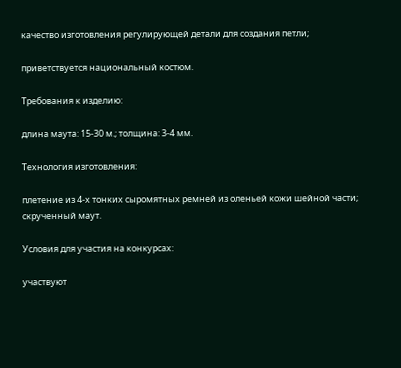качество изготовления регулирующей детали для создания петли;

приветствуется национальный костюм.

Требования к изделию:

длина маута: 15-30 м.; толщина: 3-4 мм.

Технология изготовления:

плетение из 4-х тонких сыромятных ремней из оленьей кожи шейной части;
скрученный маут.

Условия для участия на конкурсах:

участвуют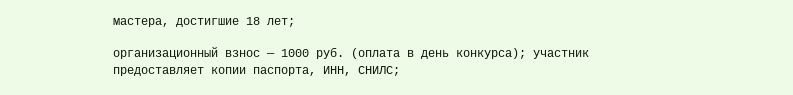мастера, достигшие 18 лет;

организационный взнос — 1000 руб. (оплата в день конкурса); участник предоставляет копии паспорта, ИНН, СНИЛС;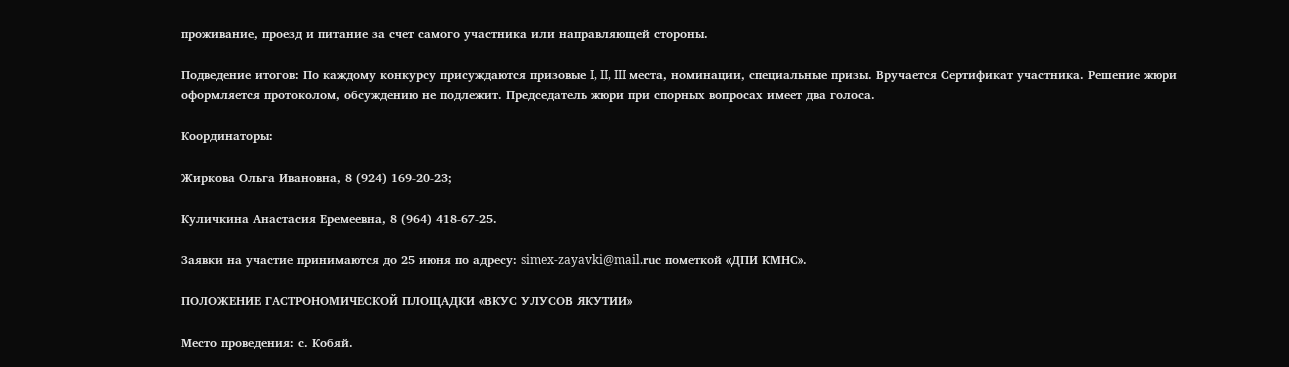проживание, проезд и питание за счет самого участника или направляющей стороны.

Подведение итогов: По каждому конкурсу присуждаются призовые I, II, III места, номинации, специальные призы. Вручается Сертификат участника. Решение жюри оформляется протоколом, обсуждению не подлежит. Председатель жюри при спорных вопросах имеет два голоса.

Координаторы:

Жиркова Ольга Ивановна, 8 (924) 169-20-23;

Куличкина Анастасия Еремеевна, 8 (964) 418-67-25.

Заявки на участие принимаются до 25 июня по адресу: simex-zayavki@mail.ruс пометкой «ДПИ КМНС».

ПОЛОЖЕНИЕ ГАСТРОНОМИЧЕСКОЙ ПЛОЩАДКИ «ВКУС УЛУСОВ ЯКУТИИ»

Место проведения: с. Кобяй.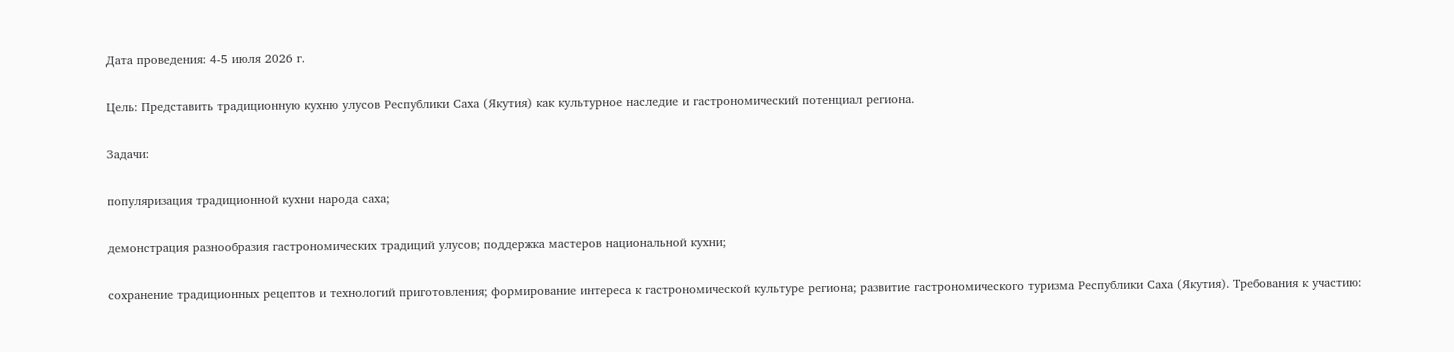Дата проведения: 4-5 июля 2026 г.

Цель: Представить традиционную кухню улусов Республики Саха (Якутия) как культурное наследие и гастрономический потенциал региона.

Задачи:

популяризация традиционной кухни народа саха;

демонстрация разнообразия гастрономических традиций улусов; поддержка мастеров национальной кухни;

сохранение традиционных рецептов и технологий приготовления; формирование интереса к гастрономической культуре региона; развитие гастрономического туризма Республики Саха (Якутия). Требования к участию: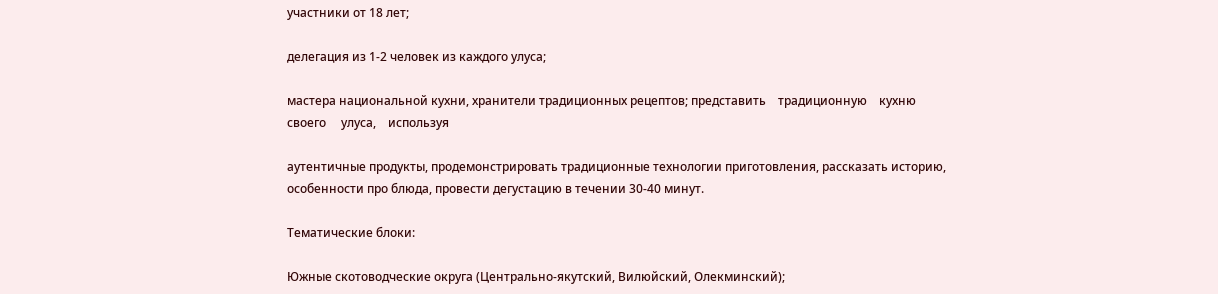участники от 18 лет;

делегация из 1-2 человек из каждого улуса;

мастера национальной кухни, хранители традиционных рецептов; представить    традиционную    кухню     своего     улуса,    используя

аутентичные продукты, продемонстрировать традиционные технологии приготовления, рассказать историю, особенности про блюда, провести дегустацию в течении 30-40 минут.

Тематические блоки:

Южные скотоводческие округа (Центрально-якутский, Вилюйский, Олекминский);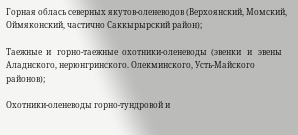Горная облась северных якутов-оленеводов (Верхоянский, Момский, Оймяконский, частично Саккырырский район);

Таежные  и   горно-таежные  охотники-оленеводы  (эвенки   и   эвены Аладнского, нерюнгринского. Олекминского, Усть-Майского районов);

Охотники-оленеводы горно-тундровой и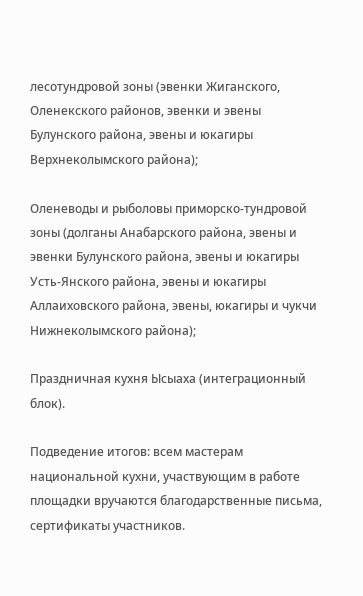лесотундровой зоны (эвенки Жиганского, Оленекского районов, эвенки и эвены Булунского района, эвены и юкагиры Верхнеколымского района);

Оленеводы и рыболовы приморско-тундровой зоны (долганы Анабарского района, эвены и эвенки Булунского района, эвены и юкагиры Усть-Янского района, эвены и юкагиры Аллаиховского района, эвены, юкагиры и чукчи Нижнеколымского района);

Праздничная кухня Ысыаха (интеграционный блок).

Подведение итогов: всем мастерам национальной кухни, участвующим в работе площадки вручаются благодарственные письма, сертификаты участников.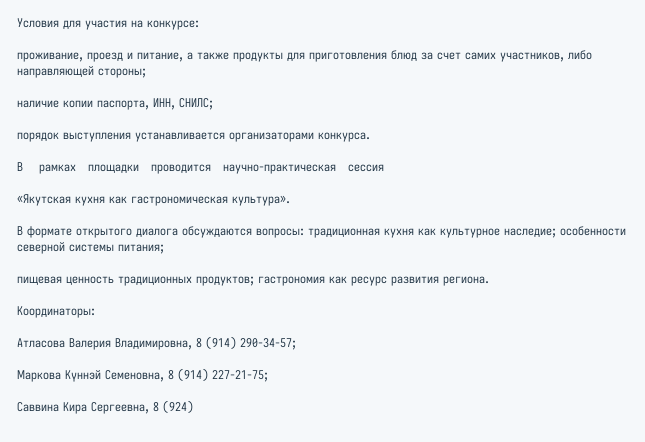Условия для участия на конкурсе:

проживание, проезд и питание, а также продукты для приготовления блюд за счет самих участников, либо направляющей стороны;

наличие копии паспорта, ИНН, СНИЛС;

порядок выступления устанавливается организаторами конкурса.

В    рамках   площадки   проводится   научно-практическая   сессия

«Якутская кухня как гастрономическая культура».

В формате открытого диалога обсуждаются вопросы: традиционная кухня как культурное наследие; особенности северной системы питания;

пищевая ценность традиционных продуктов; гастрономия как ресурс развития региона.

Координаторы:

Атласова Валерия Владимировна, 8 (914) 290-34-57;

Маркова Күннэй Семеновна, 8 (914) 227-21-75;

Саввина Кира Сергеевна, 8 (924)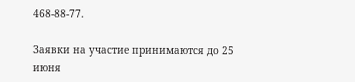468-88-77.

Заявки на участие принимаются до 25 июня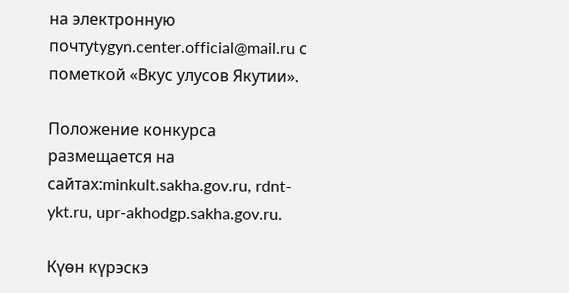на электронную почтуtygyn.center.official@mail.ru с пометкой «Вкус улусов Якутии».

Положение конкурса размещается на сайтах:minkult.sakha.gov.ru, rdnt-ykt.ru, upr-akhodgp.sakha.gov.ru.

Күөн күрэскэ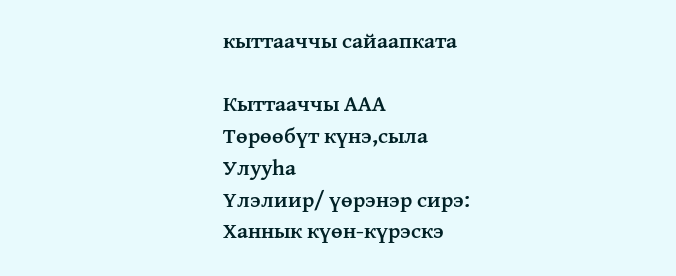кыттааччы сайаапката

Кыттааччы ААА
Төрөөбүт күнэ,сыла
Улууһа
Үлэлиир/ үөрэнэр сирэ:
Ханнык күөн-күрэскэ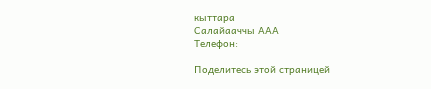кыттара
Салайааччы ААА
Телефон:

Поделитесь этой страницей